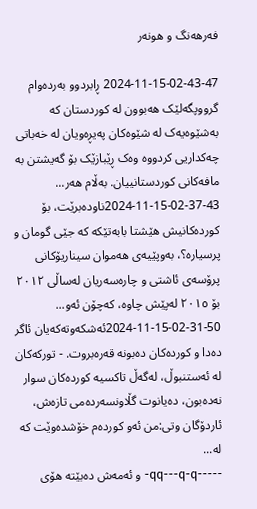فه‌رهه‌نگ‌ و هونه‌ر

2024-11-15-02-43-47 ڕابردوو بەردەوام گرووپگەلێک هەبوون لە کوردستان کە بەشێوەیەک لە شێوەکان پەیڕەویان لە خەباتی چەکداریی کردووە وەک ڕێبازێک بۆ گەیشتن بە مافەکانی کوردستانییان. بەڵام هەر...
2024-11-15-02-37-43ناودەبرێت، بۆ کوردەکانیش هێشتا بابەتێکە کە جێی گومان و پرسیارە؟، بەوپێیەی هەموان سیناریۆکانی پرۆسەی ئاشتی و چارەسەریان لەساڵی ٢٠١٢ بۆ ٢٠١٥ لەپێش چاوە، کەچۆن ئەو...
2024-11-15-02-31-50ئەشكەوتەكەیان ئاگر دەدا و كوردەكان دەبونە قەرەبروت. - توركەكان لە ئەستنبوڵ، لەگەڵ تاكسیە كوردەكان سوار نەدەبون، دەیانوت گڵاونسەردەمی تازەش، ئاردۆگان وتی:من ئەو كوردەم خۆشدەوێت كە لە...
-----qq---q-q- و ئەمەش دەبێتە هۆی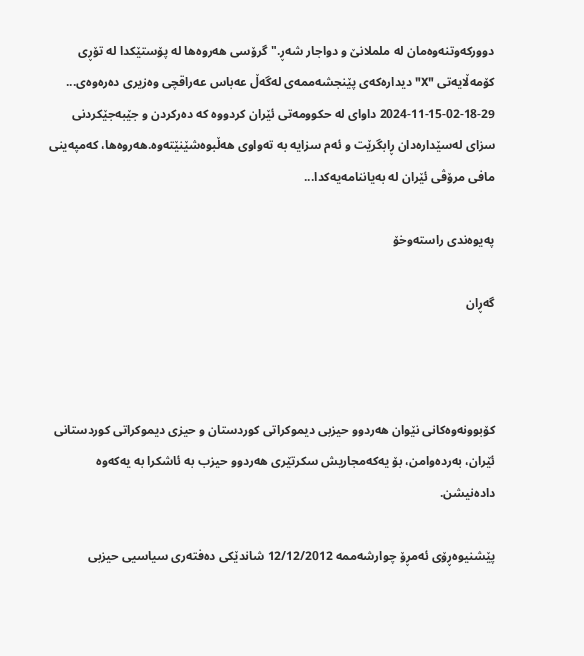دوورکەوتنەوەمان لە ململانێ و دواجار شەڕ." گرۆسی هەروەها لە پۆستێکدا لە تۆڕی کۆمەڵایەتی "X" دیدارەکەی پێنجشەممەی لەگەڵ عەباس عەراقچی وەزیری دەرەوەی...
2024-11-15-02-18-29 داوای لە حکوومەتی ئێران کردووە کە دەرکردن و جێبەجێکردنی سزای لەسێدارەدان ڕابگرێت و ئەم سزایە بە تەواوی هەڵبوەشێنێتەوە.هەروەها، کەمپەینی مافی مرۆڤی ئێران لە بەیاننامەیەکدا...

په‌یوه‌ندی راسته‌وخۆ

گه‌ڕان



كۆبوونه‌وه‌كانى نێوان هه‌ردوو حیزبى دیموكراتى كوردستان و حیزى دیموكراتى کوردستانی ئێران، به‌رده‌وامن، بۆ یه‌كه‌مجاریش سكرتێرى هه‌ردوو حیزب به‌ ئاشكرا به‌ یه‌كه‌وه‌ داده‌نیشن.

پێشنیوەڕۆی ئەمڕۆ چوارشەممە 12/12/2012 شاندێكى دەفتەری سیاسیی حیزبی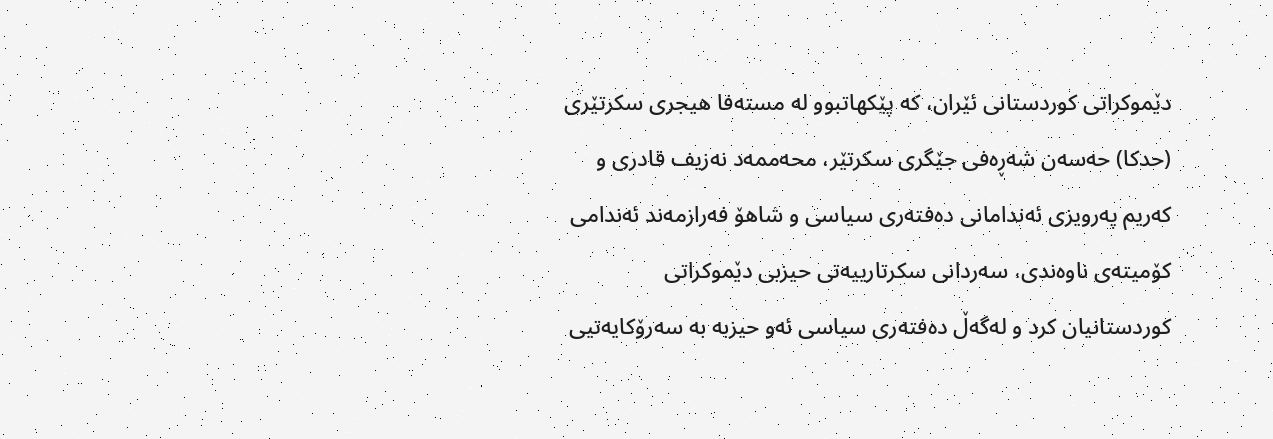دێموکراتی کوردستانی ئێران، كه‌ پێكهاتبوو له‌ مسته‌فا هیجرى سكرتێرى (حدكا) حەسەن شەڕەفی جێگری سکرتێر، محەممەد نەزیف قادری و کەریم پەرویزی ئەندامانی دەفتەری سیاسی و شاهۆ فەرازمەند ئەندامی کۆمیتەی ناوەندی، سه‌ردانى سكرتارییه‌تى حیزبی دێموکراتی کوردستانیان کرد و لەگه‌ڵ دەفتەری سیاسی ئەو حیزبە بە سەرۆکایەتیی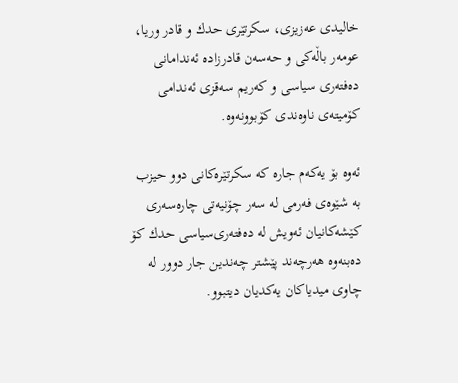خالیدی عەزیزی، سكرتێرى حدك و قادر وریا، عومەر باڵەکی و حەسەن قادرزادە ئەندامانی دەفتەری سیاسی و کەریم سەقزی ئەندامی کۆمیتەی ناوەندی کۆبوونەوە.

ئەوە بۆ یەکەم جارە کە سکرتێرەکانی دوو حیزب بە شێوەی فەرمی لە سەر چۆنیەتی چارەسەری کێشەکانیان ئه‌ویش له‌ ده‌فته‌ری‌سیاسی‌ حدك کۆ دەبنەوە هەرچەند پێشتر چەندین جار دوور لە چاوی میدیاکان یەکدیان دیتبوو.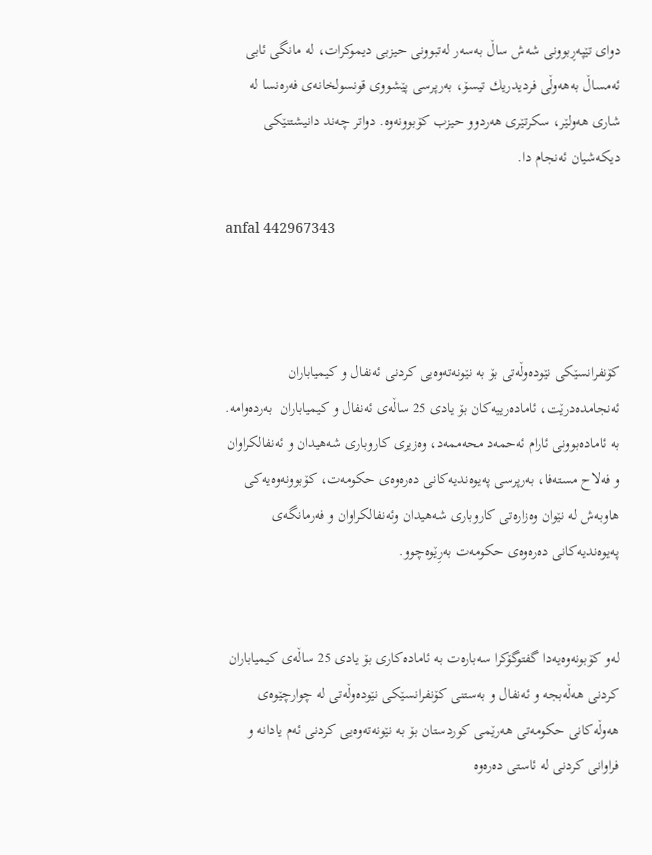دواى تێپه‌ڕبوونى شه‌ش ساڵ به‌سه‌ر له‌تبوونى حیزبى دیموكرات، له‌ مانگى ئابى ئه‌مساڵ به‌هه‌وڵى فردیدریك تیسۆ، به‌رپرسى پێشووى قونسولخانه‌ى فه‌ره‌نسا له‌ شارى هه‌ولێر، سكرتێرى هه‌ردوو حیزب كۆبوونه‌وه‌. دواتر چه‌ند دانیشتنێكى دیكه‌شیان ئه‌نجام دا.

anfal 442967343



كۆنفرانسێكی نێوده‌وڵه‌تی بۆ به‌ نێونه‌ته‌وه‌یی كردنی ئه‌نفال و كیمیاباران ئه‌نجامده‌درێت، ئاماده‌رییه‌كان بۆ یادی 25 ساڵه‌ی ئه‌نفال و كیمیاباران  به‌رده‌وامه‌.
به‌ ئاماده‌بوونی ئارام ئه‌حمه‌د محه‌ممه‌د، وه‌زیری كاروباری شه‌هیدان و ئه‌نفالكراوان و فه‌لاح مسته‌فا، به‌رپرسی په‌یوه‌ندیه‌كانی ده‌ره‌وه‌ی حكومه‌ت، كۆبوونه‌وه‌یه‌كی هاوبه‌ش له‌ نێوان وه‌زاره‌تی كاروباری شه‌هیدان وئه‌نفالكراوان و فه‌رمانگه‌ی په‌یوه‌ندیه‌كانی ده‌ره‌وه‌ی حكومه‌ت به‌رِێوه‌چوو.


له‌و كۆبونه‌وه‌یه‌دا گفتوگۆكرا سه‌باره‌ت به‌ ئاماده‌كاری بۆ یادی 25 ساڵه‌ی كیمیاباران كردنی هه‌ڵه‌بجه‌ و ئه‌نفال و به‌ستنی كۆنفرانسێكی نێوده‌وڵه‌تی له‌ چوارچێوه‌ی هه‌وڵه‌كانی حكومه‌تی هه‌رێمی كوردستان بۆ به‌ نێونه‌ته‌وه‌یی كردنی ئه‌م یادانه‌ و فراوانی كردنی له‌ ئاستی ده‌ره‌وه‌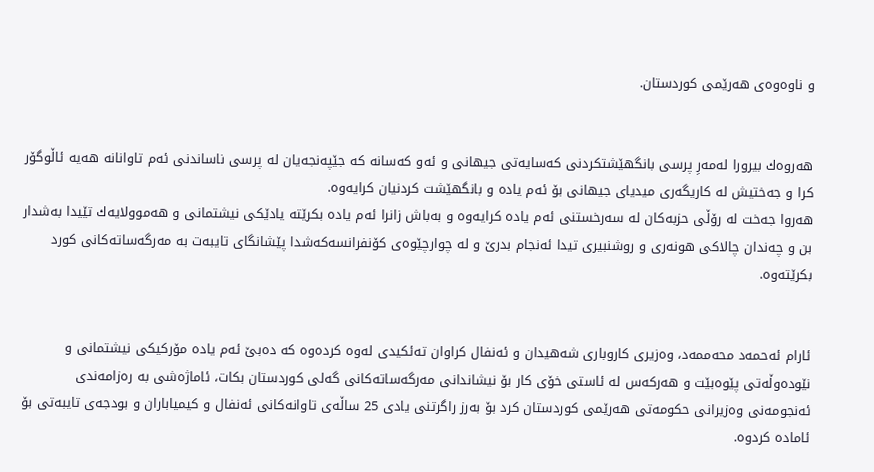و ناوه‌وه‌ی هه‌رێمی كوردستان.


هه‌روه‌ك بیرورا له‌مه‌رِ پرسی بانگهێشتكردنی كه‌سایه‌تی جیهانی و ئه‌و كه‌سانه‌ كه‌ جێپه‌نجه‌یان له‌ پرسی ناساندنی ئه‌م تاوانانه‌ هه‌یه‌ ئاڵوگۆر كرا و جه‌ختیش له‌ كاریگه‌ری میدیای جیهانی بۆ ئه‌م یاده‌ و بانگهێشت كردنیان كرایه‌وه‌.
هه‌روا جه‌خت له‌ رۆڵی حزبه‌كان له‌ سه‌رخستنی ئه‌م یاده‌ كرایه‌وه‌ و به‌باش زانرا ئه‌م یاده‌ بكرێته‌ یادێكی نیشتمانی و هه‌موولایه‌ك تێیدا به‌شدار بن و چه‌ندان چالاكی هونه‌ری و روشنبیری تیدا ئه‌نجام بدرێ و له‌ چوارچێوه‌ی كۆنفرانسه‌كه‌شدا پێشانگای تایبه‌ت به‌ مه‌رگه‌ساته‌كانی كورد بكرێته‌وه‌.


ئارام ئه‌حمه‌د محه‌ممه‌د، وه‌زیری كاروباری شه‌هیدان و ئه‌نفال كراوان ته‌ئكیدی له‌وه‌ كرده‌وه‌ كه‌ ده‌بێ ئه‌م یاده‌ مۆركیكی نیشتمانی و نێوده‌وڵه‌تی پێوه‌بێت و هه‌ركه‌س له‌ ئاستی خۆی كار بۆ نیشاندانی مه‌رگه‌ساته‌كانی گه‌لی كوردستان بكات، ئاماژه‌شی به‌ ره‌زامه‌ندی ئه‌نجومه‌نی وه‌زیرانی حكومه‌تی هه‌رێمی كوردستان كرد بۆ به‌رز راگرتنی یادی 25 ساڵه‌ی تاوانه‌كانی ئه‌نفال و كیمیاباران و بودجه‌ی تایبه‌تی بۆ ئاماده‌ كردوه‌.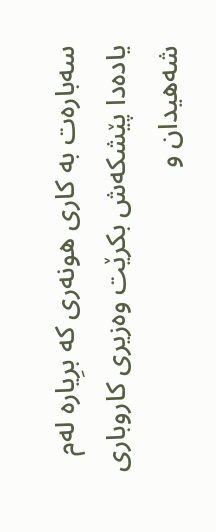سه‌باره‌ت به‌ كاری هونه‌ری كه‌ برِیاره‌ له‌م یاده‌دا پێشكه‌ش بكرێت وه‌زیری كاروباری شه‌هیدان و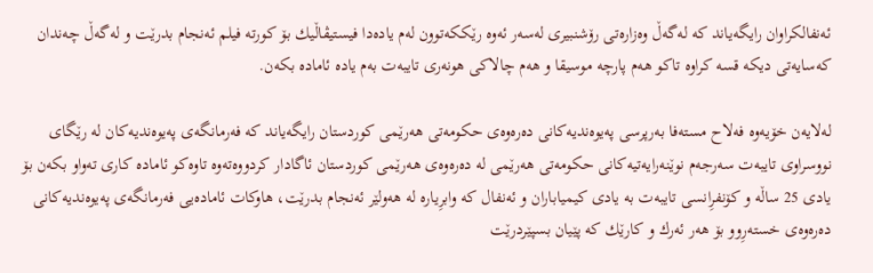ئه‌نفالكراوان رایگه‌یاند كه‌ له‌گه‌ڵ وه‌زاره‌تی رۆشنبیری له‌سه‌ر ئه‌وه‌ رێككه‌توون له‌م یاده‌دا فیستیڤاڵیك بۆ كورته‌ فیلم ئه‌نجام بدرێت و له‌گه‌ڵ چه‌ندان كه‌سایه‌تی دیكه‌ قسه‌ كراوه‌ تاكو هه‌م پارچه‌ موسیقا و هه‌م چالاكی هونه‌ری تایبه‌ت به‌م یاده‌ ئاماده‌ بكه‌ن.

له‌لایه‌ن خۆیه‌وه‌ فه‌لاح مسته‌فا به‌رپرسی په‌یوه‌ندیه‌كانی ده‌ره‌وه‌ی حكومه‌تی هه‌رێمی كوردستان رایگه‌یاند كه‌ فه‌رمانگه‌ی په‌یوه‌ندیه‌كان له‌ رێگای نووسراوی تایبه‌ت سه‌رجه‌م نوێنه‌رایه‌تیه‌كانی حكومه‌تی هه‌رێمی له‌ ده‌ره‌وه‌ی هه‌رێمی كوردستان ئاگادار كردووه‌ته‌وه‌ تاوه‌كو ئاماده‌ كاری ته‌واو بكه‌ن بۆ یادی 25 ساڵه‌ و كۆنفرِانسی تایبه‌ت به‌ یادی كیمیاباران و ئه‌نفال كه‌ وابرِیاره‌ له‌ هه‌ولێر ئه‌نجام بدرێت، هاوكات ئاماده‌یی فه‌رمانگه‌ی په‌یوه‌ندیه‌كانی ده‌ره‌وه‌ی خسته‌رِوو بۆ هه‌ر ئه‌رك و كارێك كه‌ پێیان بسپێردرێت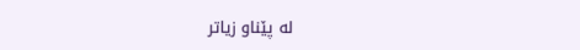له‌ پێناو زیاتر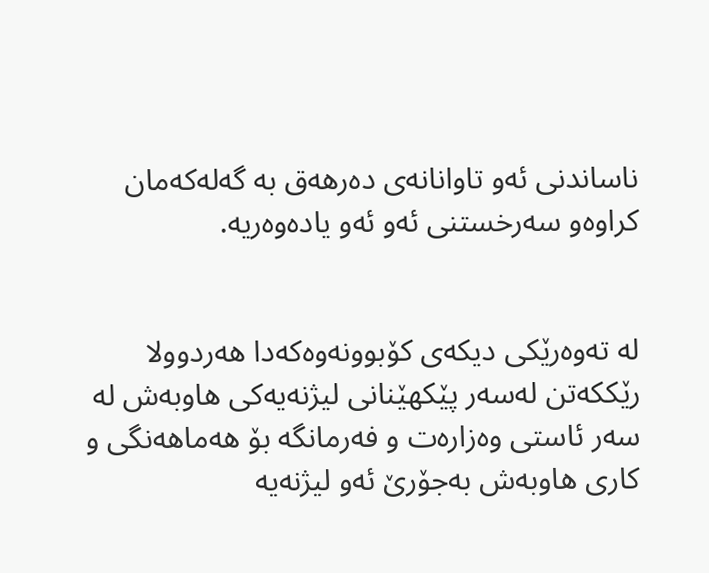ناساندنی ئه‌و تاوانانه‌ی ده‌رهه‌ق به‌ گه‌له‌كه‌مان كراوه‌و سه‌رخستنی ئه‌و ئه‌و یاده‌وه‌ریه‌.


له‌ ته‌وه‌رێكی دیكه‌ی كۆبوونه‌وه‌كه‌دا هه‌ردوولا رێككه‌تن له‌سه‌ر پێكهێنانی لیژنه‌یه‌كی هاوبه‌ش له‌ سه‌ر ئاستی وه‌زاره‌ت و فه‌رمانگه‌ بۆ هه‌ماهه‌نگی و كاری هاوبه‌ش به‌جۆرێ ئه‌و لیژنه‌یه‌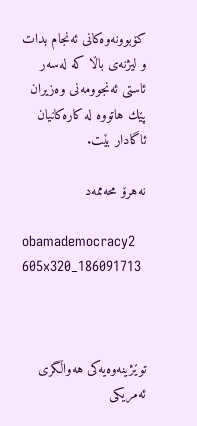كۆبوونه‌وه‌كانی ئه‌نجام بدات و لیژنه‌ی باڵا كه‌ له‌سه‌ر ئاستی ئه‌نجوومه‌نی وه‌زیران پێك هاتووه‌ له‌ كاره‌كانیان ئاگادار بێت.

نه‌هرۆ محه‌ممه‌د

obamademocracy2 605x320_186091713



توێژینه‌وه‌یه‌كی هه‌واڵگری ئه‌مریكی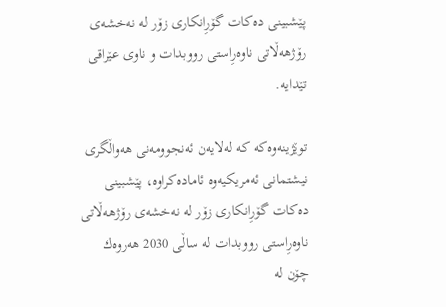پێشبینی ده‌كات گۆرِانكاری زۆر له‌ نه‌خشه‌ی رۆژهه‌ڵاتی ناوه‌رِاستی رووبدات و ناوی عێراقی تێدایه‌.

توێژینه‌وه‌كه‌ كه‌ له‌لایه‌ن ئه‌نجوومه‌نی هه‌واڵگری نیشتمانی ئه‌مریكیه‌وه‌ ئاماده‌كراوه‌، پێشبینی ده‌كات گۆرِانكاری زۆر له‌ نه‌خشه‌ی رۆژهه‌ڵاتی ناوه‌رِاستی رووبدات له‌ ساڵی 2030 هه‌روه‌ك چۆن له‌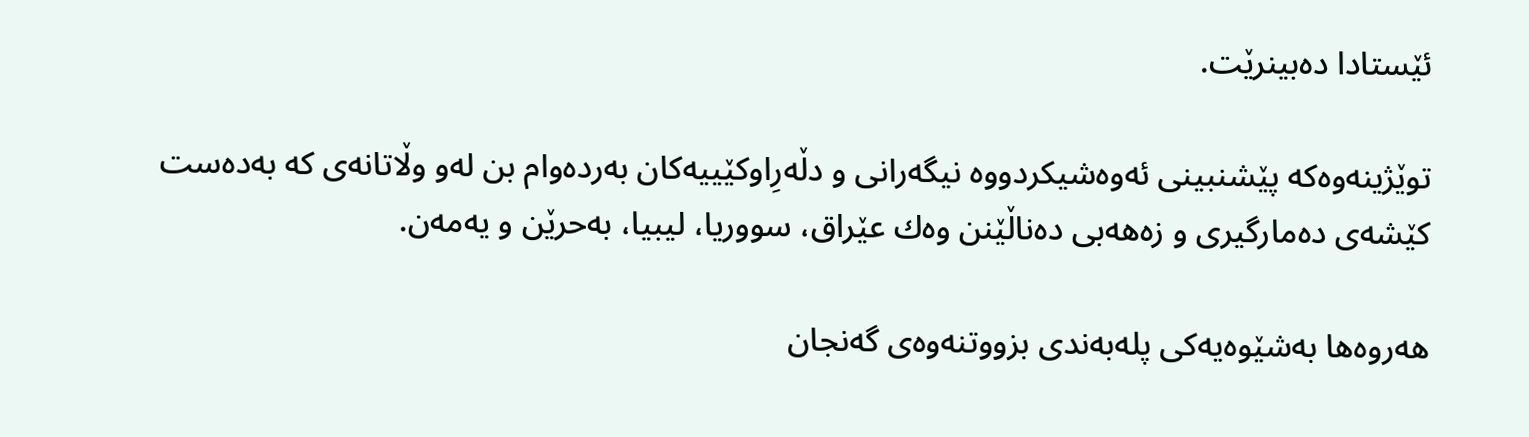ئێستادا ده‌بینرێت.

توێژینه‌وه‌كه‌ پێشنبینی ئه‌وه‌شیكردووه‌ نیگه‌رانی و دڵه‌رِاوكێییه‌كان به‌رده‌وام بن له‌و وڵاتانه‌ی كه‌ به‌ده‌ست كێشه‌ی ده‌مارگیری و زه‌هه‌بی ده‌ناڵێنن وه‌ك عێراق، سووریا، لیبیا، به‌حرێن و یه‌مه‌ن.

هه‌روه‌ها به‌شێوه‌یه‌كی پله‌به‌ندی بزووتنه‌وه‌ی گه‌نجان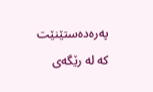په‌ره‌ده‌ستێنێت كه‌ له‌ رێگه‌ی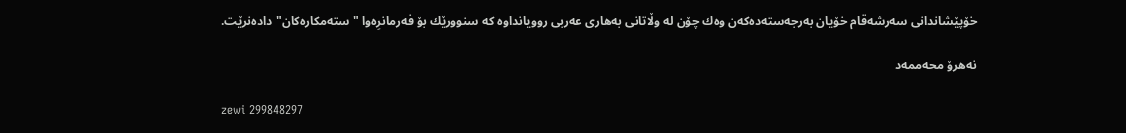خۆپێشاندانی سه‌رشه‌قام خۆیان به‌رجه‌سته‌ده‌كه‌ن وه‌ك چۆن له‌ وڵاتانی به‌هاری عه‌ربی روویانداوه‌ كه‌ سنوورێك بۆ فه‌رمانرِه‌وا "سته‌مكاره‌كان" داده‌نرێت.

نه‌هرۆ محه‌ممه‌د

zewi 299848297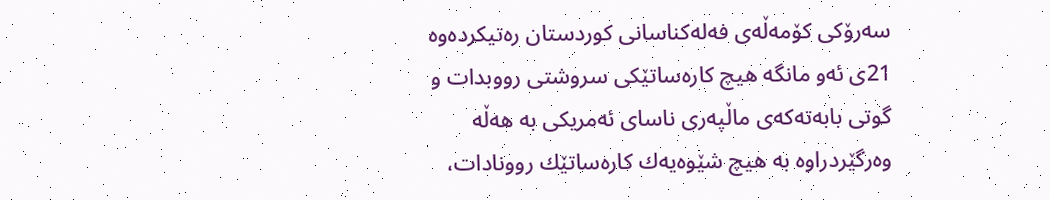سه‌رۆكی كۆمه‌ڵه‌ی فه‌له‌كناسانی كوردستان ره‌تیكرده‌وه‌ 21ى ئه‌و مانگه‌ هیچ كاره‌ساتێكی سروشتی رووبدات و گوتى بابه‌ته‌كه‌ی ماڵپه‌ری ناسای ئه‌مریكی به‌ هه‌ڵه‌ وه‌رگێردراوه‌ به‌ هیچ شێوه‌یه‌ك كاره‌ساتێك روونادات،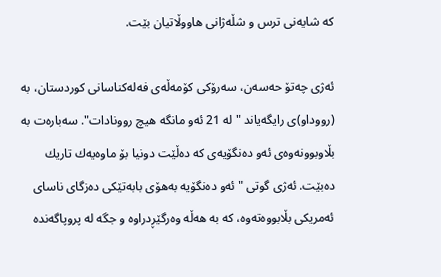كه‌ شایه‌نی ترس و شڵه‌ژانی هاووڵاتیان بێت.

ئه‌ژی چه‌تۆ حه‌سه‌ن، سه‌رۆكی كۆمه‌ڵه‌ی فه‌له‌كناسانی كوردستان، به‌ (رووداو)ى رایگه‌یاند "له‌ 21 ئه‌و مانگه‌ هیچ روونادات". سه‌باره‌ت به‌ بڵاوبوونه‌وه‌ى ئه‌و ده‌نگۆیه‌ى كه‌ ده‌ڵێت دونیا بۆ ماوه‌یه‌ك تاریك ده‌بێت. ئه‌ژى گوتى "ئه‌و ده‌نگۆیه‌ به‌هۆى بابه‌تێكى ده‌زگاى ناساى ئه‌مریكى بڵابووه‌ته‌وه‌، كه‌ به‌ هه‌ڵه‌ وه‌رگێڕدراوه‌ و جگه‌ له‌ پروپاگه‌نده‌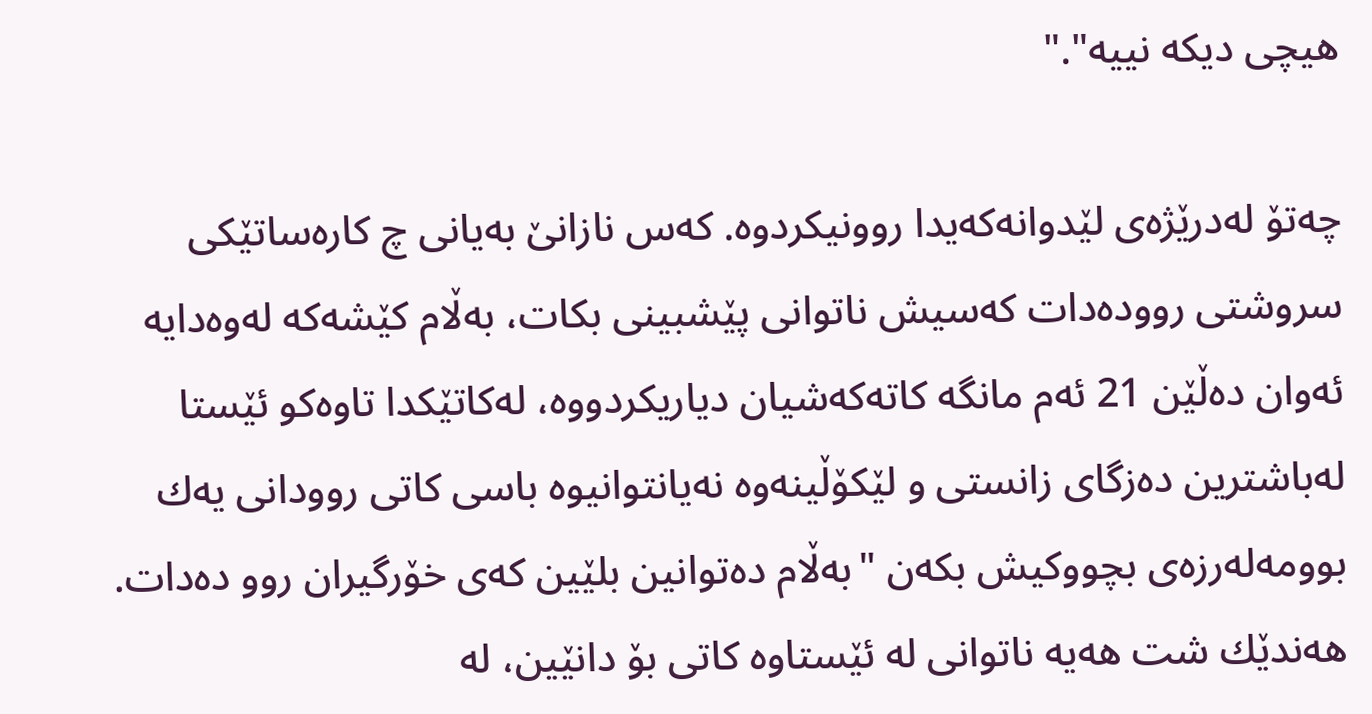هیچی دیكه‌ نییه‌"."

چه‌تۆ له‌درێژه‌ی لێدوانه‌كه‌یدا روونیكردوه‌. كه‌س نازانێ به‌یانی چ كاره‌ساتێكی سروشتی رووده‌دات كه‌سیش ناتوانی پێشبینی بكات، به‌ڵام كێشه‌كه‌ له‌وه‌دایه‌ ئه‌وان ده‌ڵێن 21 ئه‌م مانگه‌ كاته‌كه‌شیان دیاریكردووه‌، له‌كاتێكدا تاوه‌كو ئێستا له‌باشترین ده‌زگای زانستی و لێكۆڵینه‌وه‌ نه‌یانتوانیوه‌ باسی كاتى روودانى یه‌ك بوومه‌له‌رزه‌ی بچووكیش بكه‌ن "به‌ڵام ده‌توانین بلێین كه‌ی خۆرگیران روو ده‌دات. هه‌ندێك شت هه‌یه‌ ناتوانی له‌ ئێستاوه‌ كاتی بۆ دانێین، له‌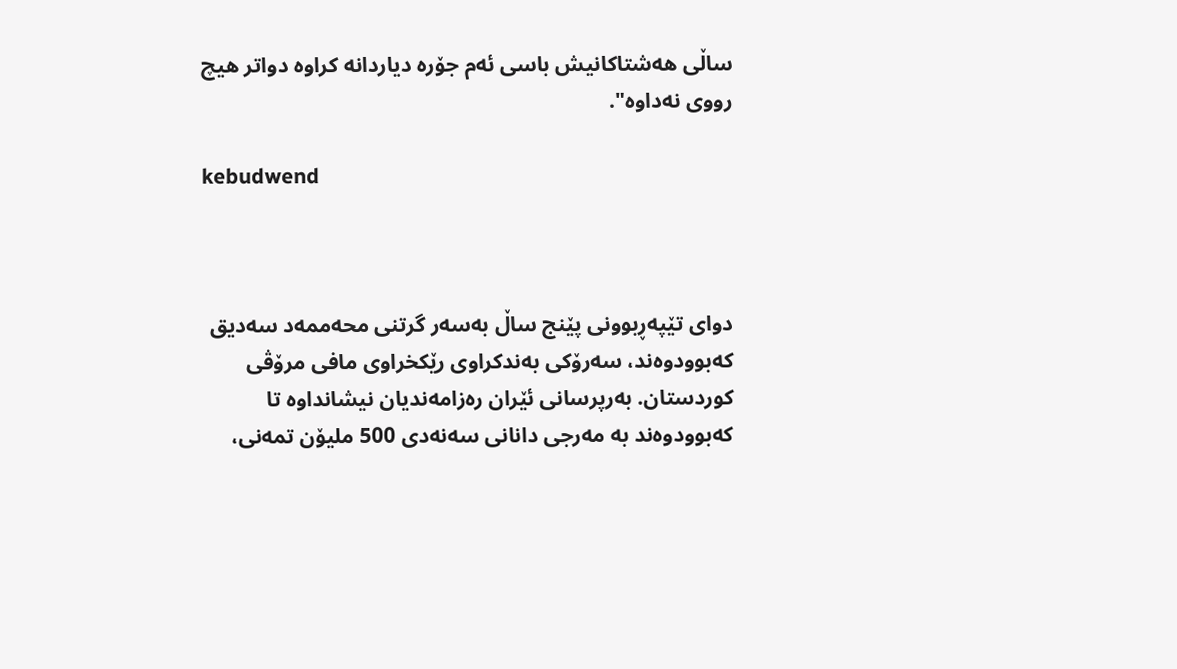ساڵی هه‌شتاكانیش باسی ئه‌م جۆره‌ دیاردانه‌ كراوه‌ دواتر هیچ رووی نه‌داوه‌".

kebudwend



دوای تێپه‌ڕبوونی پێنج ساڵ به‌سه‌ر گرتنی محه‌ممه‌د سه‌دیق كه‌بوودوه‌ند، سه‌رۆكی به‌ندكراوی رێكخراوی مافی مرۆڤی كوردستان. به‌رپرسانی ئێران ره‌زامه‌ندیان نیشانداوه‌ تا كه‌بوودوه‌ند به‌ مه‌رجی دانانی سه‌نه‌دی 500 ملیۆن تمه‌نی،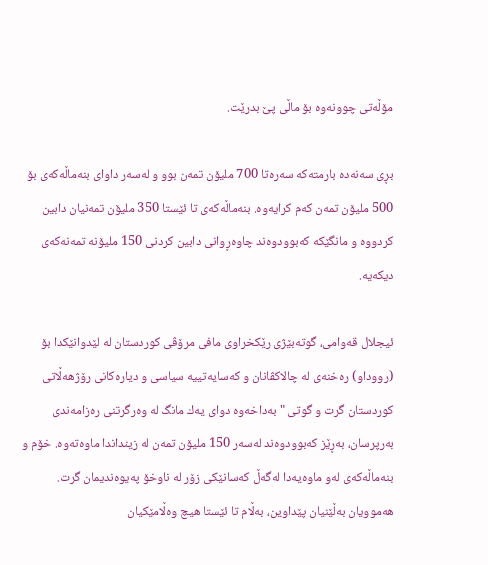مۆڵه‌تی چوونه‌وه‌ بۆ ماڵی پێ بدرێت.

بڕی سه‌نه‌ده‌ بارمته‌كه‌ سه‌ره‌تا 700 ملیۆن تمه‌ن بوو و له‌سه‌ر داوای بنه‌ماڵه‌كه‌ی بۆ 500 ملیۆن تمه‌ن كه‌م كرایه‌وه‌. بنه‌ماڵه‌كه‌ی تا ئێستا 350 ملیۆن تمه‌نیان دابین كردووه‌ و مانگێكه‌ كه‌بوودوه‌ند چاوه‌ڕوانی دابین كردنی 150 ملیۆنه‌ تمه‌نه‌كه‌ى دیكه‌یه‌.

ئیجلال قه‌وامی، گوته‌بێژی رێكخراوی مافی مرۆڤی كوردستان له‌ لێدوانێكدا بۆ (رووداو) ره‌خنه‌ی له‌ چالاكڤانان و كه‌سایه‌تییه‌ سیاسی و دیاره‌كانی رۆژهه‌ڵاتی كوردستان گرت و گوتی "به‌داخه‌وه‌ دوای یه‌ك مانگ له‌ وه‌رگرتنی ره‌زامه‌ندی به‌رپرسان، به‌ڕێز كه‌بوودوه‌ند له‌سه‌ر 150 ملیۆن تمه‌ن له‌ زینداندا ماوه‌ته‌وه‌. خۆم و بنه‌ماڵه‌كه‌ی له‌و ماوه‌یه‌دا له‌گه‌ڵ كه‌سانێكی زۆر له‌ ناوخۆ په‌یوه‌ندیمان گرت. هه‌موویان به‌ڵێنیان پێداوین، به‌ڵام تا ئێستا هیچ وه‌ڵامێكیان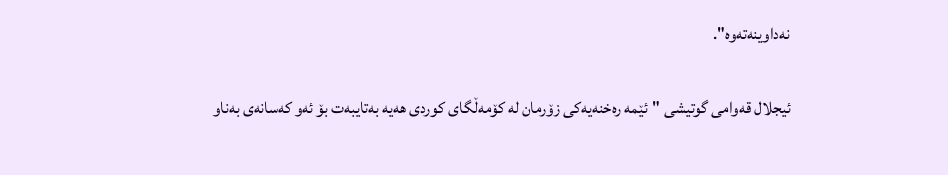نه‌داوینه‌ته‌وه‌".

ئیجلال قه‌وامی گوتیشی "ئێمه‌ ره‌خنه‌یه‌كی زۆرمان له‌ كۆمه‌ڵگای كوردی هه‌یه‌ به‌تایبه‌ت بۆ ئه‌و كه‌سانه‌ی به‌ناو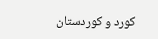كورد و كوردستان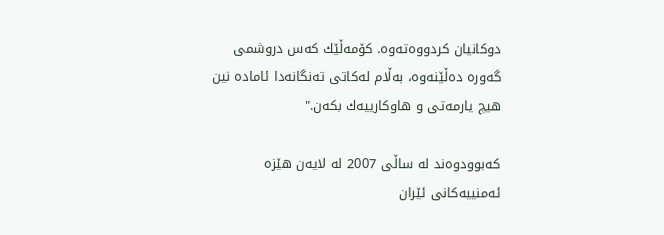دوكانیان كردووه‌ته‌وه‌. كۆمه‌ڵێك كه‌س دروشمی گه‌وره‌ ده‌ڵێنه‌وه‌، به‌ڵام له‌كاتی ته‌نگانه‌دا ئاماده‌ نین هیچ یارمه‌تی و هاوكارییه‌ك بكه‌ن."

كه‌بوودوه‌ند له‌ ساڵی 2007 له‌ لایه‌ن هێزه‌ ئه‌منییه‌كانی ئێران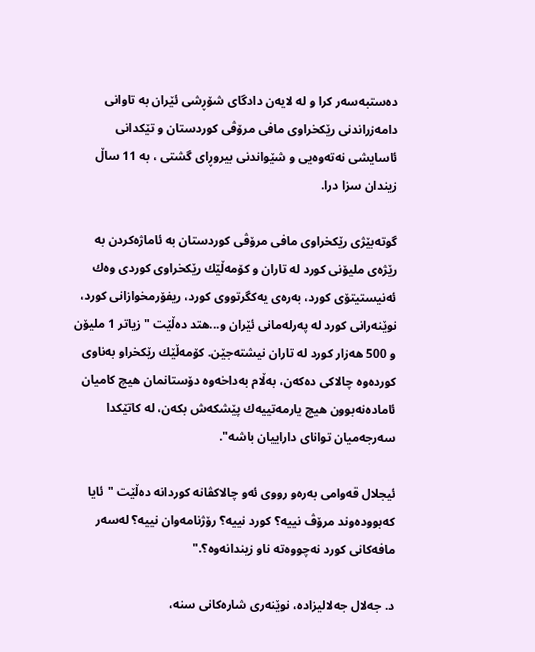ده‌ستبه‌سه‌ر كرا و له‌ لایه‌ن دادگای شۆڕشی ئێران به‌ تاوانی دامه‌زراندنی رێكخراوی مافی مرۆڤی كوردستان و تێكدانی ئاسایشی نه‌ته‌وه‌یی و شێواندنی بیروڕای گشتی ، به‌ 11 ساڵ زیندان سزا درا.

گوته‌بێژی رێكخراوی مافی مرۆڤی كوردستان به‌ ئاماژه‌كردن به‌ رێژه‌ی ملیۆنی كورد له‌ تاران و كۆمه‌ڵێك رێكخراوی كوردی وه‌ك ئه‌نیستیتۆی كورد، به‌ره‌ی یه‌كگرتووی كورد، ریفۆرمخوازانی كورد، نوێنه‌رانی كورد له‌ په‌رله‌مانی ئێران و...هتد ده‌ڵێت "زیاتر 1 ملیۆن و 500 هه‌زار كورد له‌ تاران نیشته‌جێن. كۆمه‌ڵێك رێكخراو به‌ناوی كورده‌وه‌ چالاكی ده‌كه‌ن، به‌ڵام به‌داخه‌وه‌ دۆستانمان هیچ كامیان ئاماده‌نه‌بوون هیچ یارمه‌تییه‌ك پێشكه‌ش بكه‌ن، له‌ كاتێكدا سه‌رجه‌میان توانای داراییان باشه‌".

ئیجلال قه‌وامی به‌ره‌و رووی ئه‌و چالاكڤانه‌ كوردانه‌ ده‌ڵێت "ئایا كه‌بووده‌وند مرۆڤ نییه‌؟ كورد نییه‌؟ رۆژنامه‌وان نییه‌؟ له‌سه‌ر مافه‌كانی كورد نه‌چووه‌ته‌ ناو زیندانه‌وه‌؟."

د. جه‌لال جه‌لالیزاده‌، نوێنه‌ری شاره‌كانی سنه‌،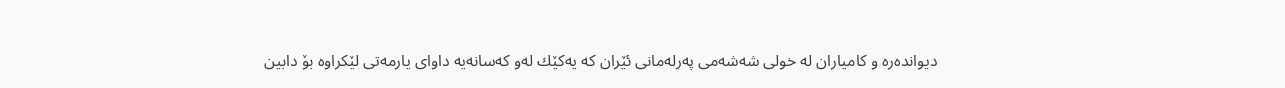دیوانده‌ره‌ و كامیاران له‌ خولی شه‌شه‌می په‌رله‌مانی ئێران كه‌ یه‌كێك له‌و كه‌سانه‌یه‌ داوای یارمه‌تی لێكراوه‌ بۆ دابین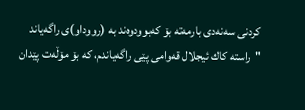كردنی سه‌نه‌دی بارمه‌ته‌ بۆ كه‌بوودوه‌ند به‌ (رووداو)ی راگه‌یاند "راسته‌ كاك ئیجلال قه‌وامی پێی راگه‌یاندم، كه‌ بۆ مۆڵه‌ت پێدان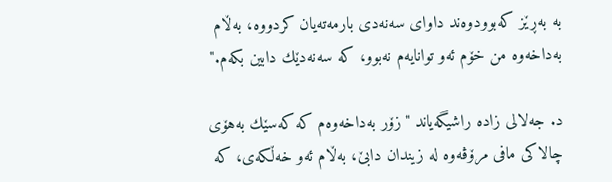به‌ به‌ڕێز كه‌بوودوه‌ند داوای سه‌نه‌دی بارمه‌ته‌یان كردووه‌، به‌ڵام به‌داخه‌وه‌ من خۆم ئه‌و توانایه‌م نه‌بوو، كه‌ سه‌نه‌دێك دابین بكه‌م."

د. جه‌لالی زاده‌ راشیگه‌یاند "زۆر به‌داخه‌وه‌م كه‌ كه‌سێك به‌هۆی چالاكی مافی مرۆڤه‌وه‌ له‌ زیندان دابێ، به‌ڵام ئه‌و خه‌ڵكه‌ی، كه‌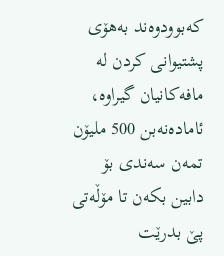كه‌بوودوه‌ند به‌هۆی پشتیوانی كردن له‌ مافه‌كانیان گیراوه‌، ئاماده‌نه‌بن 500 ملیۆن تمه‌ن سه‌ندی بۆ دابین بكه‌ن تا مۆڵه‌تی پێ بدرێت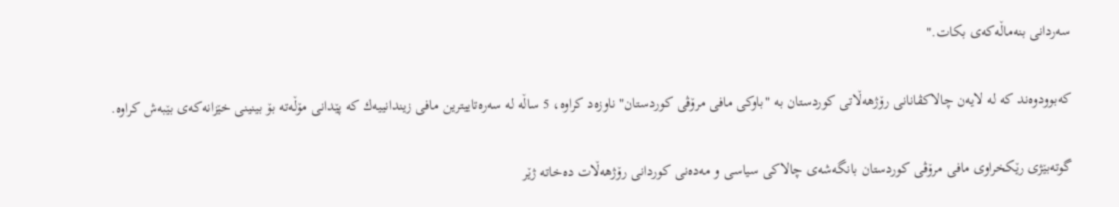سه‌ردانی بنه‌ماڵه‌كه‌ی بكات."

كه‌بوودوه‌ند كه‌ له‌ لایه‌ن چالاكڤانانی رۆژهه‌ڵاتی كوردستان به‌ "باوكی مافی مرۆڤی كوردستان" ناوزه‌د كراوه‌، 5 ساڵه‌ له‌ سه‌ره‌تاییترین مافی زیندانییه‌ك كه‌ پێدانی مۆڵه‌ته‌ بۆ بینینی خێزانه‌كه‌ى بێبه‌ش كراوه‌.

گوته‌بێژی رێكخراوی مافی مرۆڤی كوردستان بانگه‌شه‌ی چالاكی سیاسی و مه‌ده‌نی كوردانی رۆژهه‌ڵات ده‌خاته‌ ژێر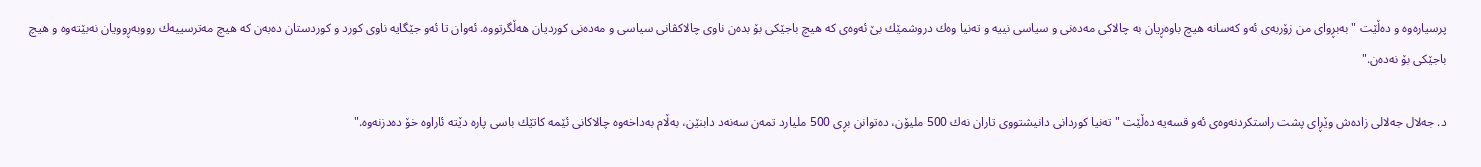پرسیاره‌وه‌ و ده‌ڵێت "به‌بڕوای من زۆربه‌ی ئه‌و كه‌سانه‌ هیچ باوه‌ڕیان به‌ چالاكی مه‌ده‌نی و سیاسی نییه‌ و ته‌نیا وه‌ك دروشمێك بێ ئه‌وه‌ی كه‌ هیچ باجێكی بۆ بده‌ن ناوی چالاكڤانی سیاسی و مه‌ده‌نی كوردیان هه‌ڵگرتووه‌. ئه‌وان تا ئه‌و جێگایه‌ ناوی كورد و كوردستان ده‌به‌ن كه‌ هیچ مه‌ترسییه‌ك رووبه‌ڕوویان نه‌بێته‌وه‌ و هیچ باجێكی بۆ نه‌ده‌ن."

د. جه‌لال جه‌لالی زاده‌ش وێڕای پشت راستكردنه‌وه‌ی ئه‌و قسه‌یه‌ ده‌ڵێت "ته‌نیا كوردانی دانیشتووی تاران نه‌ك 500 ملیۆن، ده‌توانن بڕی 500 ملیارد تمه‌ن سه‌نه‌د دابنێن، به‌ڵام به‌داخه‌وه‌ چالاكانی ئێمه‌ كاتێك باسی پاره‌ دێته‌ ئاراوه‌ خۆ ده‌دزنه‌وه‌."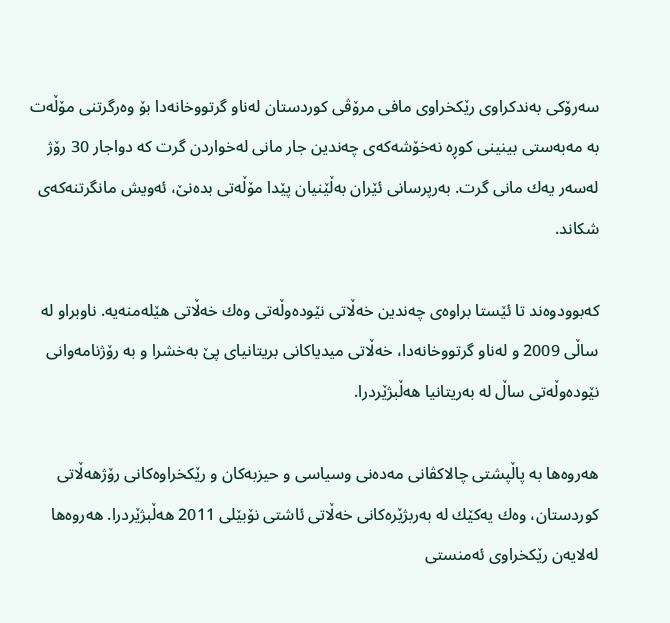سه‌رۆكی به‌ندكراوی رێكخراوی مافی مرۆڤی كوردستان له‌ناو گرتووخانه‌دا بۆ وه‌رگرتنی مۆڵه‌ت به‌ مه‌به‌ستی بینینی كوڕه‌ نه‌خۆشه‌كه‌ی چه‌ندین جار مانی له‌خواردن گرت كه‌ دواجار 30 رۆژ له‌سه‌ر یه‌ك مانى گرت. به‌رپرسانى ئێران به‌ڵێنیان پێدا مۆڵه‌تى بده‌نێ، ئه‌ویش مانگرتنه‌كه‌ى شكاند.

كه‌بوودوه‌ند تا ئێستا براوه‌ی چه‌ندین خه‌ڵاتی نێوده‌وڵه‌تی وه‌ك خه‌ڵاتی هێله‌منه‌یه‌. ناوبراو له‌ ساڵی 2009 و له‌ناو گرتووخانه‌دا، خه‌ڵاتی میدیاكانی بریتانیای پێ به‌خشرا و به‌ رۆژنامه‌وانی نێوده‌وڵه‌تی ساڵ له‌ به‌ریتانیا هه‌ڵبژێردرا.

هه‌روه‌ها به‌ پاڵپشتی چالاكڤانی مه‌ده‌نی وسیاسی‌ و حیزبه‌كان و رێكخراوه‌كانی رۆژهه‌ڵاتی كوردستان، وه‌ك یه‌كێك له‌ به‌ربژێره‌كانی خه‌ڵاتی ئاشتی نۆبێلی 2011 هه‌ڵبژێردرا. هه‌روه‌ها له‌لایه‌ن رێكخراوى ئه‌منستى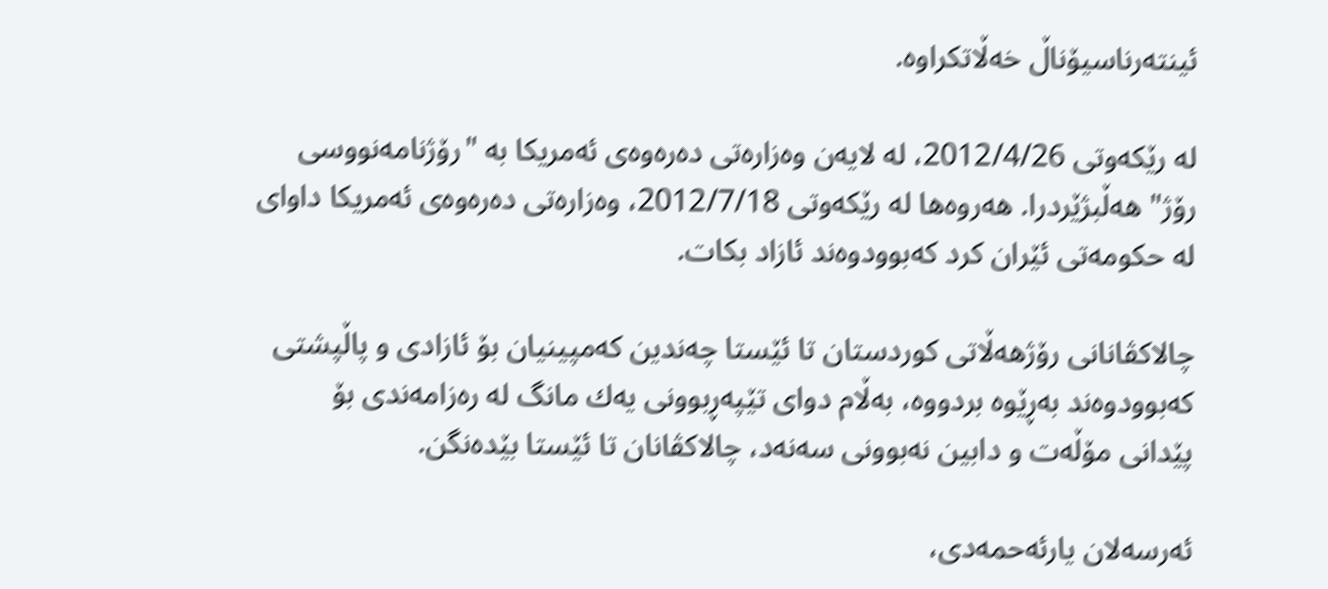ئینته‌رناسیۆناڵ خه‌ڵاتكراوه‌.

له‌ رێكه‌وتی 2012/4/26، له‌ لایه‌ن وه‌زاره‌تی ده‌ره‌وه‌ی ئه‌مریكا به‌ "رۆژنامه‌نووسی رۆژ" هه‌ڵبژێردرا. هه‌روه‌ها له‌ رێكه‌وتی 2012/7/18، وه‌زاره‌تی ده‌ره‌وه‌ی ئه‌مریكا داوای له‌ حكومه‌تی ئێران كرد كه‌بوودوه‌ند ئازاد بكات.

چالاكڤانانی رۆژهه‌ڵاتی كوردستان تا ئێستا چه‌ندین كه‌مپینیان بۆ ئازادی و پاڵپشتی كه‌بوودوه‌ند به‌ڕێوه‌ بردووه‌، به‌ڵام دوای تێپه‌ڕبوونی یه‌ك مانگ له‌ ره‌زامه‌ندی بۆ پێدانی مۆڵه‌ت و دابین نه‌بوونی سه‌نه‌د، چالاكڤانان تا ئێستا بێده‌نگن.

ئه‌رسه‌لان یارئه‌حمه‌دی،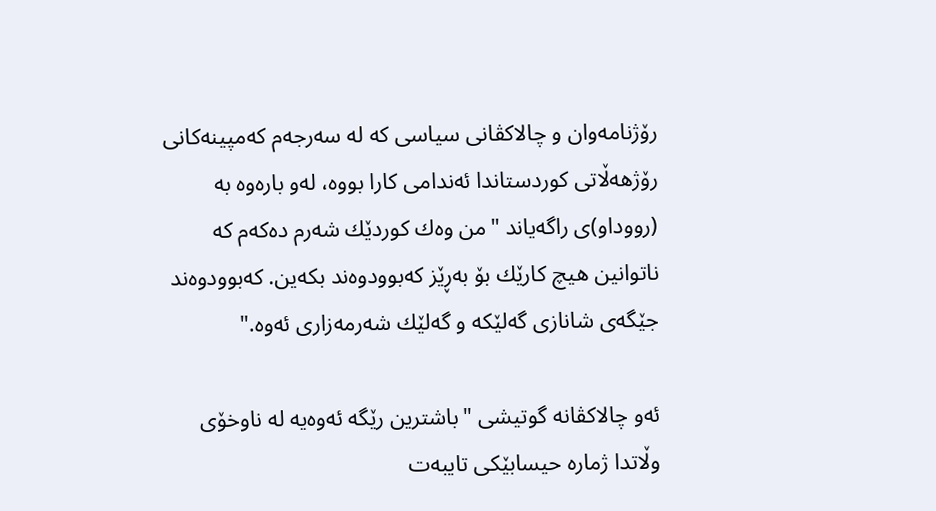رۆژنامه‌وان و چالاكڤانی سیاسی كه‌ له‌ سه‌رجه‌م كه‌مپینه‌كانی رۆژهه‌ڵاتی كوردستاندا ئه‌ندامی كارا بووه‌، له‌و باره‌وه‌ به‌ (رووداو)ی راگه‌یاند "من وه‌ك كوردێك شه‌رم ده‌كه‌م كه‌ ناتوانین هیچ كارێك بۆ به‌ڕێز كه‌بوودوه‌ند بكه‌ین. كه‌بوودوه‌ند جێگه‌ی شانازی گه‌لێكه‌ و گه‌لێك شه‌رمه‌زاری ئه‌وه‌."

ئه‌و چالاكڤانه‌ گوتیشی "باشترین رێگه‌ ئه‌وه‌یه‌ له‌ ناوخۆی وڵاتدا ژماره‌ حیسابێكی تایبه‌ت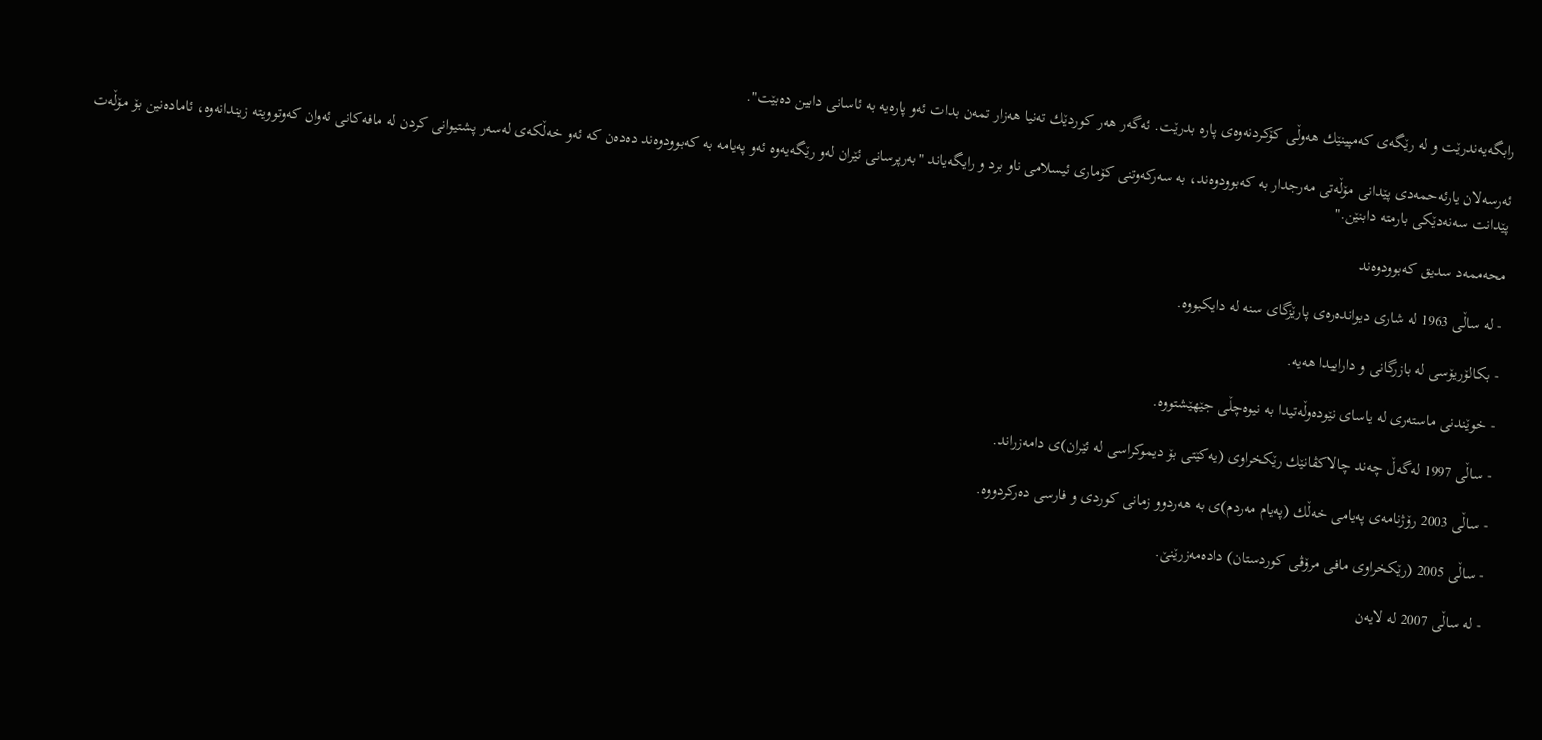رابگه‌یه‌ندرێت و له‌ رێگه‌ی كه‌مپینێك هه‌وڵی كۆكردنه‌وه‌ی پاره‌ بدرێت. ئه‌گه‌ر هه‌ر كوردێك ته‌نیا هه‌زار تمه‌ن بدات ئه‌و پاره‌یه‌ به‌ ئاسانی دابین ده‌بێت".

ئه‌رسه‌لان یارئه‌حمه‌دی پێدانی مۆڵه‌تی مه‌رجدار به‌ كه‌بوودوه‌ند، به‌ سه‌ركه‌وتنی كۆماری ئیسلامی ناو برد و رایگه‌یاند "به‌رپرسانی ئێران له‌و رێگه‌یه‌وه‌ ئه‌و په‌یامه‌ به‌ كه‌بوودوه‌ند ده‌ده‌ن كه‌ ئه‌و خه‌ڵكه‌ی له‌سه‌ر پشتیوانی كردن له‌ مافه‌كانی ئه‌وان كه‌وتوویته‌ زیندانه‌وه‌، ئاماده‌نین بۆ مۆڵه‌ت پێدانت سه‌نه‌دێكی بارمته‌ دابنێن."

محه‌ممه‌د سدیق كه‌بوودوه‌ند

- له‌ ساڵى 1963 له‌ شارى دیوانده‌ره‌ى پارێزگای سنه‌ له‌ دایكبووه‌.

- بكالۆریۆسى له‌ بازرگانى و داراییدا هه‌یه‌.

- خوێندنى ماسته‌رى له‌ یاساى نێوده‌وڵه‌تیدا به‌ نیوه‌چڵى جێهێشتووه‌.

- ساڵى 1997 له‌گه‌ڵ چه‌ند چالاكڤانێك رێكخراوى (یه‌كێتى بۆ دیموكراسى له‌ ئێران)ی دامه‌زراند.

- ساڵى 2003 رۆژنامه‌ى په‌یامی خه‌ڵك (په‌یام مه‌ردم)ى به‌ هه‌ردوو زمانى كوردى و فارسى ده‌ركردووه‌.

- ساڵى 2005 (رێكخراوى مافى مرۆڤى كوردستان) داده‌مه‌زرێنێ.

- له‌ ساڵى 2007 له‌ لایه‌ن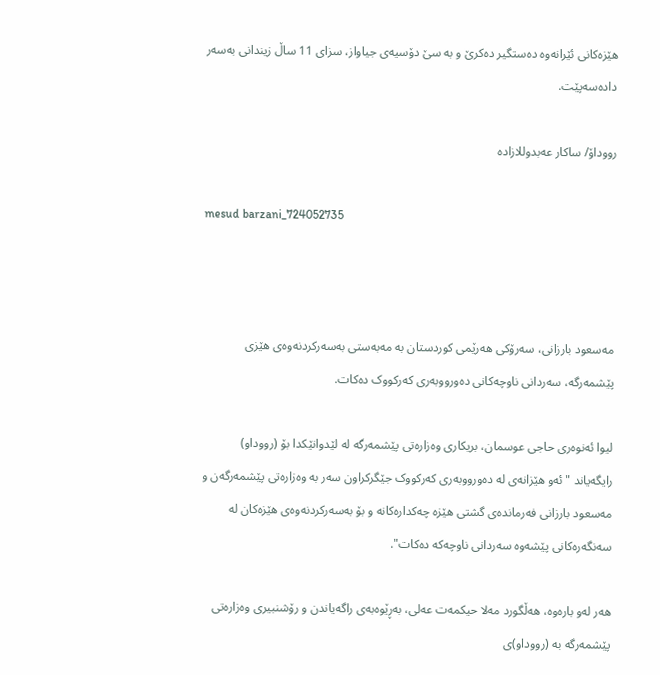هێزه‌كانی ئێرانه‌وه‌ ده‌ستگیر ده‌كرێ و به‌ سێ دۆسیه‌ى جیاواز، سزای 11 ساڵ زیندانی به‌سه‌ر داده‌سه‌پێت.

رووداۆ/ ساکار عەبدوللازادە

mesud barzani_724052735



مەسعود بارزانی، سەرۆکی هەرێمی کوردستان بە مەبەستی بەسەرکردنەوەی هێزی پێشمەرگە، سەردانی ناوچەکانی دەورووبەری کەرکووک دەکات.

لیوا ئەنوەری حاجی عوسمان، بریکاری وەزارەتی پێشمەرگە لە لێدوانێکدا بۆ (رووداو) رایگەیاند "ئەو هێزانەی لە دەورووبەری کەرکووک جێگرکراون سەر بە وەزارەتی پێشمەرگەن و مەسعود بارزانی فەرماندەی گشتی هێزە چەکدارەکانە و بۆ بەسەرکردنەوەی هێزەکان لە سەنگەرەکانی پێشەوە سەردانی ناوچەکە دەکات".

هەر لەو بارەوە، هەڵگورد مەلا حیکمەت عەلی، بەڕێوەبەی راگەیاندن و رۆشنبیری وەزارەتی پێشمەرگە بە (رووداو)ی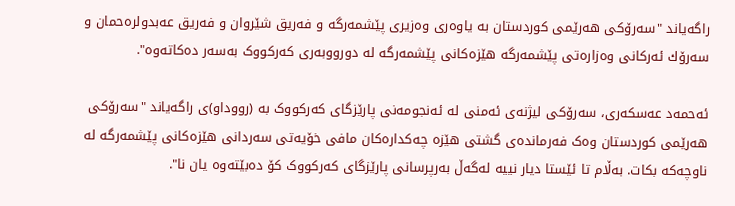راگەیاند "سەرۆکی هەرێمی کوردستان بە یاوەری وەزیری پێشمەرگە و فه‌ریق شێروان و فه‌ریق عه‌بدولره‌حمان و سه‌رۆك ئه‌ركانى وه‌زاره‌تى پێشمه‌رگه‌ هێزەکانی پێشمەرگە لە دورووبەری کەرکووک بەسەر دەکاتەوە".

ئەحمەد عەسکەری، سەرۆکی لیژنەی ئەمنی لە ئەنجومەنی پارێزگای کەرکووک بە (رووداو)ی راگەیاند "سەرۆکی هەرێمی کوردستان وەک فەرماندەی گشتی هێزە چەکدارەکان مافی خۆیەتی سەردانی هێزەکانی پێشمەرگە لە ناوچەکە بکات. بەڵام تا ئێستا دیار نییە لەگەڵ بەرپرسانی پارێزگای کەرکووک کۆ دەبێتەوە یان نا".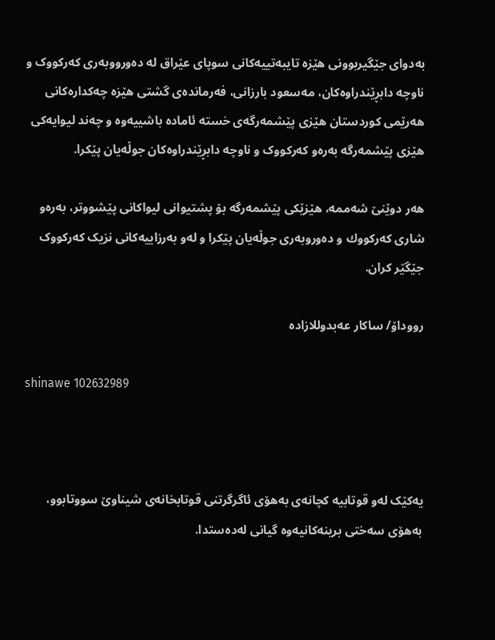بەدوای جێگیربوونی هێزە تایبەتییەکانی سوپای عێراق لە دەورووبەری کەرکووک و ناوچە دابڕێندراوەکان، مەسعود بارزانی، فەرماندەی گشتی هێزە چەکدارەکانی هەرێمی کوردستان هێزی پێشمەرگەی خستە ئامادە باشییەوە و چەند لیوایەکی هێزی پێشمەرگە بەرەو کەرکووک و ناوچە دابڕێندراوەکان جوڵەیان پێکرا.

هەر دوێنێ شەممە، هێزێکی پێشمه‌رگه‌ بۆ پشتیوانی لیواکانی پێشووتر، به‌ره‌و شاری‌ كه‌ركووك و ده‌وروبه‌ری‌ جوڵه‌یان پێكرا و لەو بەرزاییەکانی نزیک کەرکووک جێگێر کران.

رووداۆ/ ساکار عەبدوللازادە

shinawe 102632989



یەکێک لەو قوتابیە کچانەی بەهۆی ئاگرگرتنی قوتابخانەی شیناوێ سووتابوو، بەهۆی سەختی برینەکانیەوە گیانی لەدەستدا.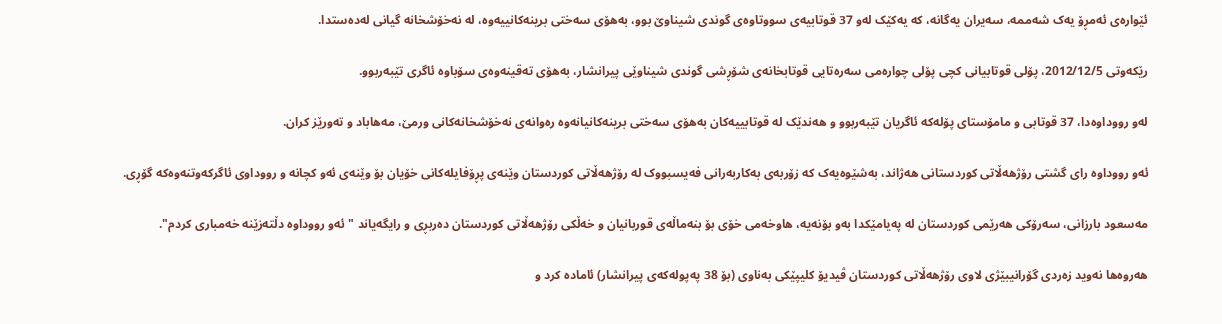ئێوارەی ئەمڕۆ یەک شەممە، سەیران یەگانە، کە یەکێک لەو 37 قوتابیەی سووتاوەی گوندی شیناوێ بوو، بەهۆی سەختی برینەکانییەوە، لە نەخۆشخانە گیانی لەدەستدا.

رێکەوتی 2012/12/5، پۆلى قوتابیانى كچى پۆلى چواره‌مى سه‌ره‌تایى قوتابخانەی شۆڕشی گوندی شیناوێی پیرانشار، به‌هۆى ته‌قینه‌وه‌ى سۆباوه‌ ئاگرى تێبه‌ربوو.

لەو رووداوەدا، 37 قوتابی و مامۆستای پۆلەکە ئاگریان تێبەربوو و هەندێک لە قوتابییەکان بەهۆی سەختی برینەکانیانەوە رەوانەی نەخۆشخانەکانی ورمێ، مەهاباد و تەورێز کران.

ئەو رووداوە رای گشتی رۆژهەڵاتی کوردستانی هەژاند، بەشێوەیەک کە زۆربەی بەکاربەرانی فەیسبووک لە رۆژهەڵاتی کوردستان وێنەی پڕۆفایلەکانی خۆیان بۆ وێنەی ئەو کچانە و رووداوی ئاگرکەوتنەوەکە گۆڕی.

مەسعود بارزانی، سەرۆکی هەرێمی کوردستان لە پەیامێکدا بەو بۆنەیە، هاوخەمی خۆی بۆ بنەماڵەی قوربانیان و خەڵکی رۆژهەڵاتی کوردستان دەربڕی و رایگەیاند "ئەو رووداوە دڵتەزێنە خەمباری کردم".

هەروەها نەوید زەردی گۆرانیبێژی لاوی رۆژهەڵاتی کوردستان ڤیدیۆ کلیپێکی بەناوی (بۆ 38 پەپولەکەی پیرانشار) ئامادە کرد و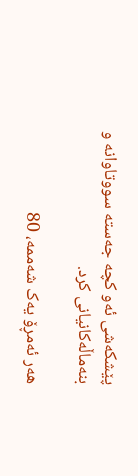پێشکەشی ئەو کچە جەستە سووتاوانە و بنەماڵەکانیانی کرد.

هەر ئەمڕۆ یەک شەممە، 80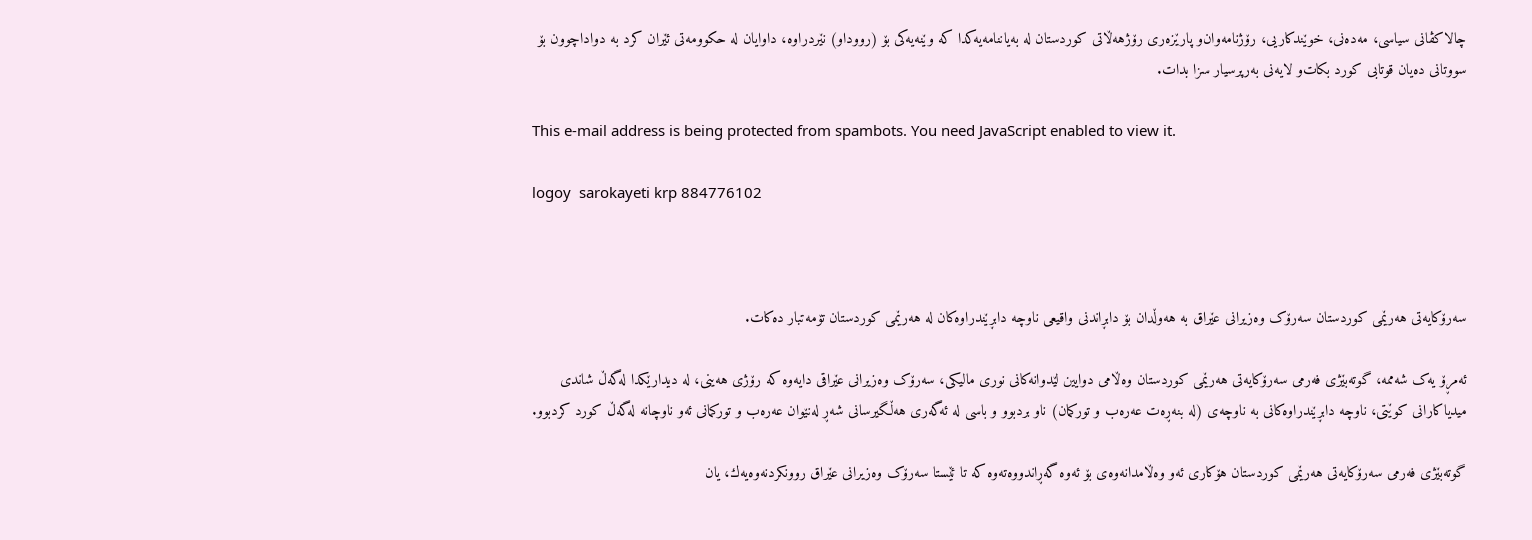چالاکڤانی سیاسى، مه‌ده‌نى، خوێندكاریى، رۆژنامه‌وان‌و پارێزه‌رى رۆژهەڵاتی کوردستان لە بەیاننامەیەکدا کە وێنەیەکی بۆ (رووداو) نێردراوە، داوایان له‌ حكوومه‌تى ئێران كرد به‌ دواداچوون بۆ سووتانى ده‌یان قوتابى كورد بكات‌و لایه‌نى به‌رپرسیار سزا بدات.

This e-mail address is being protected from spambots. You need JavaScript enabled to view it.

logoy  sarokayeti krp 884776102



سەرۆکایەتی هەرێمی کوردستان سەرۆک وەزیرانی عێراق بە هەوڵدان بۆ دابڕاندنی واقیعی ناوچە دابڕێندراوەکان لە هەرێمی کوردستان تۆمەتبار دەکات.

ئەمڕۆ یەک شەممە، گوته‌بێژی فەرمی سه‌رۆكایه‌تی هه‌رێمی كوردستان وەڵامی دوایین لێدوانەکانی نوری مالیکی، سەرۆک وەزیرانی عێراقی دایەوە کە رۆژی هەینی، لە دیدارێکدا لەگەڵ شاندی میدیاکارانی کوێتی، ناوچە دابڕێندراوەکانی بە ناوچەی (لە بنەڕەت عەرەب و تورکمان) ناو بردبوو و باسی لە ئەگەری هەڵگیرسانی شەڕ لەنێوان عەرەب و تورکمانی ئەو ناوچانە لەگەڵ کورد کردبوو.

گوته‌بێژی فەرمی سه‌رۆكایه‌تی هه‌رێمی كوردستان هۆکاری ئەو وەڵامدانەوەی بۆ ئەوە گەڕاندووەتەوە کە تا ئێستا سەرۆک وەزیرانی عێراق روونكردنه‌وه‌یه‌ك، یان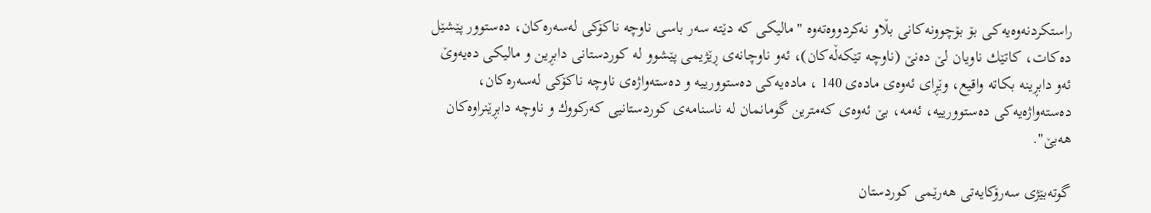راستكردنه‌وه‌یه‌كی بۆ بۆچوونه‌كانی بڵاو نەکردووەتەوە "مالیكی كه‌ دێته‌ سه‌ر باسی ناوچه‌ ناكۆكی له‌سه‌ره‌كان، ده‌ستوور پێشێل ده‌كات، كاتێك ناویان لێ ده‌نێ (ناوچه‌ تێكه‌ڵه‌كان)، ئه‌و ناوچانه‌ی ڕێژیمی پێشوو له‌ كوردستانی دابڕین و مالیكی ده‌یه‌وێ ئه‌و دابڕینه‌ بكاته‌ واقیع، وێڕای ئه‌وه‌ی ماده‌ی 140 ، ماده‌یه‌كی ده‌ستوورییه‌ و ده‌سته‌واژه‌ی ناوچه‌ ناكۆكی له‌سه‌ره‌كان، ده‌سته‌واژه‌یه‌كی ده‌ستوورییه‌، ئه‌مه‌، بێ ئه‌وه‌ی كه‌مترین گومانمان له‌ ناسنامه‌ی كوردستانیی كه‌ركووك و ناوچه‌ دابڕێنراوه‌كان هه‌بێ".

گوتەبێژی سەرۆکایەتی هەرێمی کوردستان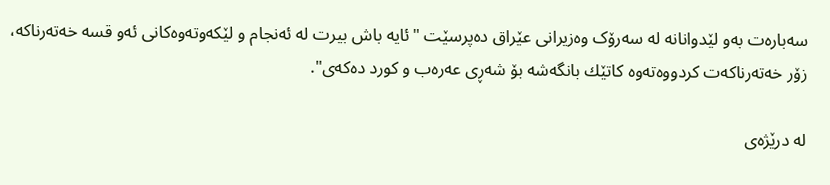سەبارەت بەو لێدوانانە لە سەرۆک وەزیرانی عێراق دەپرسێت "ئایه‌ باش بیرت له‌ ئه‌نجام و لێكه‌وته‌وه‌كانی ئه‌و قسه‌ خه‌ته‌رناكه‌، زۆر خه‌ته‌رناكه‌ت كردووه‌ته‌وه‌ كاتێك بانگه‌شه‌ بۆ شه‌ڕی عه‌ره‌ب و كورد ده‌كه‌ی".

لە درێژەی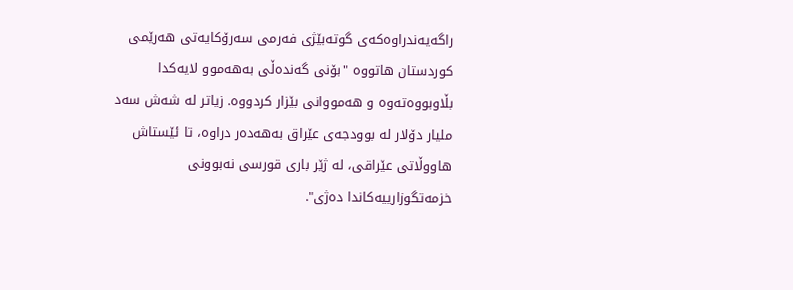راگەیەندراوەکەی گوته‌بێژی فەرمی سه‌رۆكایه‌تی هه‌رێمی كوردستان هاتووە "بۆنی گه‌نده‌ڵی به‌هه‌موو لایه‌كدا بڵاوبووه‌ته‌وه‌ و هه‌مووانی بێزار كردووە. زیاتر له‌ شه‌ش سه‌د ملیار دۆلار له‌ بوودجه‌ی عێراق به‌هه‌ده‌ر دراوه‌، تا ئێستاش هاووڵاتی عێراقی، له‌ ژێر باری قورسی نه‌بوونی خزمه‌تگوزارییه‌كاندا ده‌ژی".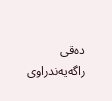دەقی راگەیەندراوی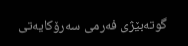گوته‌بێژی فەرمی سه‌رۆكایه‌تی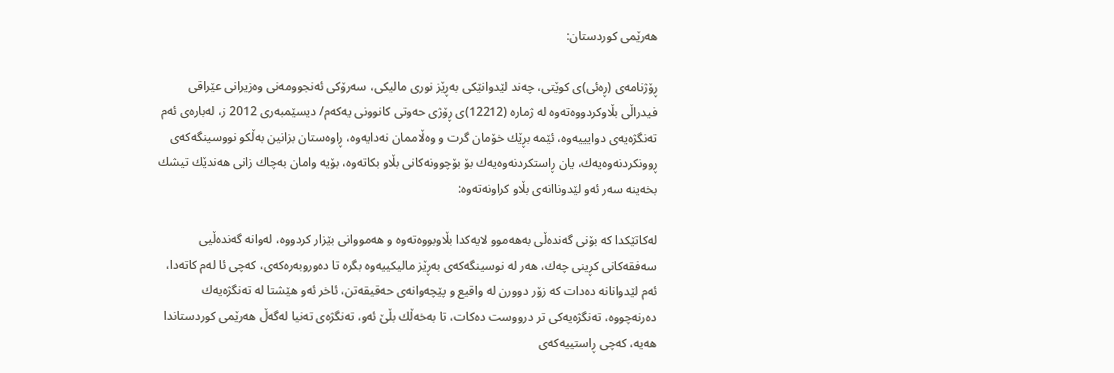هه‌رێمی كوردستان:

ڕۆژنامه‌ی (ڕه‌ئی)ی كوێتی، چه‌ند لێدوانێكی به‌ڕێز نوری مالیكی، سه‌رۆكی ئه‌نجوومه‌نی وه‌زیرانی عێراقی فیدراڵی بڵاوكردووه‌ته‌وه‌ له‌ ژماره‌ (12212)ی ڕۆژی حه‌وتی كانوونی یه‌كه‌م/ دیسێمبه‌ری 2012 ز، له‌باره‌ی ئه‌م ته‌نگژه‌یه‌ی دوایییه‌وه‌، ئێمه‌ بڕێك خۆمان گرت و وه‌ڵاممان نه‌دایه‌وه‌، ڕاوه‌ستان بزانین به‌ڵكو نووسینگه‌كه‌ی ڕوونكردنه‌وه‌یه‌ك، یان ڕاستكردنه‌وه‌یه‌ك بۆ بۆچوونه‌كانی بڵاو بكاته‌وه‌، بۆیه‌ وامان به‌چاك زانی هه‌ندێك تیشك بخه‌ینه‌ سه‌ر ئه‌و لێدوناانه‌ی بڵاو كراونه‌ته‌وه‌:

له‌كاتێكدا كه‌ بۆنی گه‌نده‌ڵی به‌هه‌موو لایه‌كدا بڵاوبووه‌ته‌وه‌ و هه‌مووانی بێزار كردووه‌، له‌وانه‌ گه‌نده‌ڵیی سه‌فقه‌كانی كڕینی چه‌ك، هه‌ر له‌ نوسینگه‌كه‌ی به‌ڕێز مالیكییه‌وه‌ بگره‌ تا ده‌وروبه‌ره‌كه‌ی، كه‌چی ئا له‌م كاته‌دا، ئه‌م لێدوانانه‌ ده‌دات كه‌ زۆر دوورن له‌ واقیع و پێچه‌وانه‌ی حه‌قیقه‌تن، ئاخر ئه‌و هێشتا له‌ ته‌نگژه‌یه‌ك ده‌رنه‌چووه‌، ته‌نگژه‌یه‌كی تر درووست ده‌كات، تا به‌خه‌ڵك بڵێ ئه‌و، ته‌نگژه‌ی ته‌نیا له‌گه‌ڵ هه‌رێمی كوردستاندا هه‌یه‌، كه‌چی ڕاستییه‌كه‌ی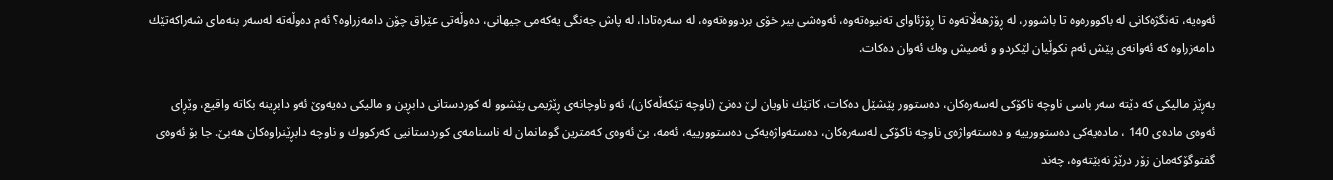ئه‌وه‌یه‌، ته‌نگژه‌كانی له‌ باكووره‌وه‌ تا باشوور، له‌ ڕۆژهه‌ڵاته‌وه‌ تا ڕۆژئاوای ته‌نیوه‌ته‌وه‌، ئه‌وه‌شی بیر خۆی بردووه‌ته‌وه‌، له‌ سه‌ره‌تادا، له‌ پاش جه‌نگی یه‌كه‌می جیهانی، ده‌وڵه‌تی عێراق چۆن دامه‌زراوه‌؟ ئه‌م ده‌وڵه‌ته‌ له‌سه‌ر بنه‌مای شه‌راكه‌تێك دامه‌زراوه‌ كه‌ ئه‌وانه‌ی پێش ئه‌م نكوڵیان لێكردو و ئه‌میش وه‌ك ئه‌وان ده‌كات.

به‌ڕێز مالیكی كه‌ دێته‌ سه‌ر باسی ناوچه‌ ناكۆكی له‌سه‌ره‌كان، ده‌ستوور پێشێل ده‌كات، كاتێك ناویان لێ ده‌نێ (ناوچه‌ تێكه‌ڵه‌كان)، ئه‌و ناوچانه‌ی ڕێژیمی پێشوو له‌ كوردستانی دابڕین و مالیكی ده‌یه‌وێ ئه‌و دابڕینه‌ بكاته‌ واقیع، وێڕای ئه‌وه‌ی ماده‌ی 140 ، ماده‌یه‌كی ده‌ستوورییه‌ و ده‌سته‌واژه‌ی ناوچه‌ ناكۆكی له‌سه‌ره‌كان، ده‌سته‌واژه‌یه‌كی ده‌ستوورییه‌، ئه‌مه‌، بێ ئه‌وه‌ی كه‌مترین گومانمان له‌ ناسنامه‌ی كوردستانیی كه‌ركووك و ناوچه‌ دابڕێنراوه‌كان هه‌بێ. جا بۆ ئه‌وه‌ی گفتوگۆكه‌مان زۆر درێژ نه‌بێته‌وه‌، چه‌ند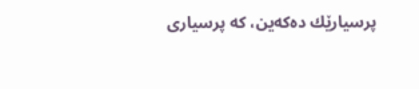پرسیارێك ده‌كه‌ین، كه‌ پرسیاری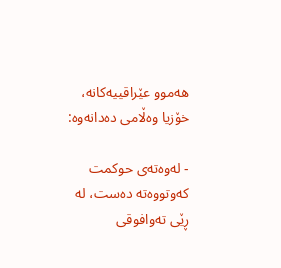هه‌موو عێراقییه‌كانه‌، خۆزیا وه‌ڵامی ده‌دانه‌وه‌:

- له‌وه‌ته‌ی حوكمت كه‌وتووه‌ته‌ ده‌ست، له‌ ڕێی ته‌وافوقی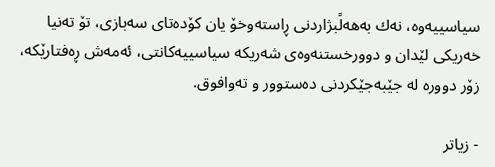سیاسییه‌وه‌، نه‌ك به‌هه‌لًبژاردنی ڕاسته‌وخۆ یان كۆده‌تای سه‌بازی، تۆ ته‌نیا خه‌ریكی لێدان و دوورخستنه‌وه‌ی شه‌ریكه‌ سیاسییه‌كانتی، ئه‌مه‌ش ڕه‌فتارێكه‌، زۆر دووره‌ له‌ جێبه‌جێكردنی ده‌ستوور و ته‌وافوق.

- زیاتر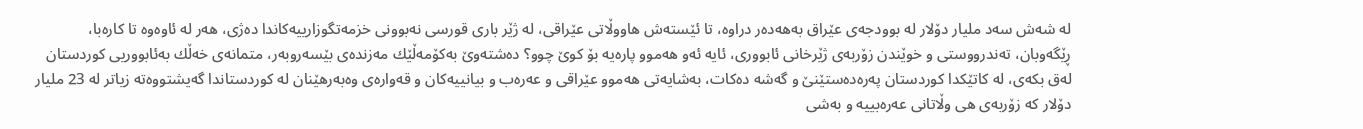له‌ شه‌ش سه‌د ملیار دۆلار له‌ بوودجه‌ی عێراق به‌هه‌ده‌ر دراوه‌، تا ئێسته‌ش هاووڵاتی عێراقی، له‌ ژێر باری قورسی نه‌بوونی خزمه‌تگوزارییه‌كاندا ده‌ژی، هه‌ر له‌ ئاوه‌وه‌ تا كاره‌با، ڕێگه‌وبان، ته‌ندرووستی و خوێندن زۆربه‌ی ژێرخانی ئابووری، ئایه‌ ئه‌و هه‌موو پاره‌یه‌ بۆ كوێ چوو؟ ده‌شته‌وێ به‌كۆمه‌ڵێك مه‌زنده‌ی بێسه‌روبه‌ر، متمانه‌ی خه‌ڵك به‌ئابووریی كوردستان له‌ق بكه‌ی، له‌ كاتێكدا كوردستان په‌ره‌ده‌ستێنێ و گه‌شه‌ ده‌كات، به‌شایه‌تی هه‌موو عێراقی و عه‌ره‌ب و بیانییه‌كان و قه‌واره‌ی وه‌به‌رهێنان له‌ كوردستاندا گه‌یشتووه‌ته‌ زیاتر له‌ 23 ملیار دۆلار كه‌ زۆربه‌ی هی وڵاتانی عه‌ره‌بییه‌ و به‌شی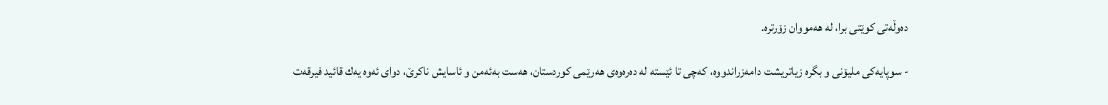ده‌وڵه‌تی كوێتی برا، له‌ هه‌مووان زۆرتره‌.

- سوپایه‌كی ملیۆنی و بگره‌ زیاتریشت دامه‌زراندووه‌، كه‌چی تا ئێسته‌ له‌ ده‌ره‌وه‌ی هه‌رێمی كوردستان، هه‌ست به‌ئه‌من و ئاسایش ناكرێ، دوای ئه‌وه‌ یه‌ك قائید فیرقه‌ت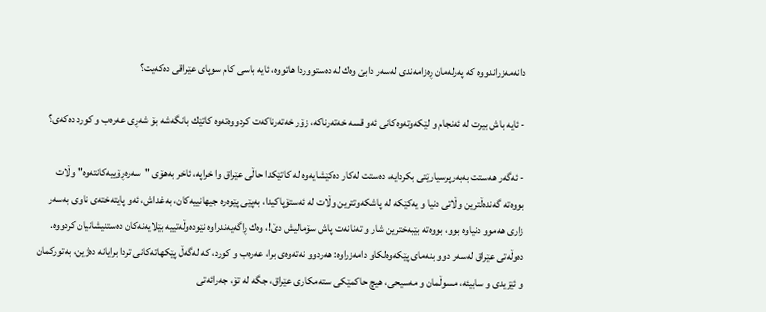دانه‌مه‌زراندووه‌ كه‌ په‌رله‌مان ڕه‌زامه‌ندی له‌سه‌ر دابێ وه‌ك له‌ ده‌ستووردا هاتووه‌، ئایه‌ باسی كام سوپای عێراقی ده‌كه‌یت؟

- ئایه‌ باش بیرت له‌ ئه‌نجام و لێكه‌وته‌وه‌كانی ئه‌و قسه‌ خه‌ته‌رناكه‌، زۆر خه‌ته‌رناكه‌ت كردووه‌ته‌وه‌ كاتێك بانگه‌شه‌ بۆ شه‌ڕی عه‌ره‌ب و كورد ده‌كه‌ی؟

- ئه‌گه‌ر هه‌ستت به‌به‌رپرسیارێتی بكردایه‌، ده‌ستت له‌كار ده‌كێشایه‌وه‌ له‌ كاتێكدا حاڵی عێراق وا خراپه‌، ئاخر به‌هۆی "سه‌ره‌ڕۆییه‌كانته‌وه‌" وڵات بووه‌ته‌ گه‌نده‌ڵترین وڵاتی دنیا و یه‌كێكه‌ له‌ پاشكه‌وتترین وڵات له‌ ئه‌ستۆپاكیدا، به‌پێی پێوه‌ره‌ جیهانییه‌كان، به‌غداش، ئه‌و پایته‌خته‌ی ناوی به‌سه‌ر زاری هه‌موو دنیاوه‌ بوو، بووه‌ته‌ بێبه‌خترین شار و ته‌نانه‌ت پاش سۆمالیش دێ!، وه‌ك ڕاگه‌یه‌ندراوه‌ نێوده‌وڵه‌تییه‌ بێلایه‌نه‌كان ده‌ستنیشانیان كردووه‌. ده‌وڵه‌تی عێراق له‌سه‌ر دوو بنه‌مای پێكه‌وه‌لكاو دامه‌زراوه‌: هه‌ردوو نه‌ته‌وه‌ی برا، عه‌ره‌ب و كورد، كه‌ له‌گه‌ڵ پێكهاته‌كانی تردا برایانه‌ ده‌ژین، به‌توركمان و ئێزیدی و سابیئه‌، مسوڵمان و مه‌سیحی، هیچ حاكمێكی سته‌مكاری عێراق، جگه‌ له‌ تۆ، جه‌رائه‌تی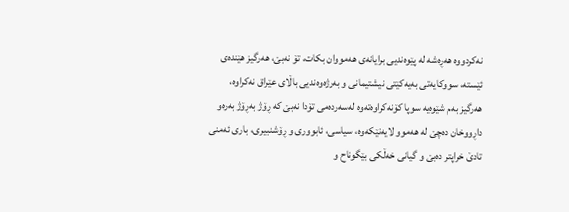نه‌كردووه‌ هه‌ڕه‌شه‌ له‌ پێوه‌ندیی برایانه‌ی هه‌مووان بكات، تۆ نه‌بێ، هه‌رگیز هێنده‌ی ئێسته‌، سووكایه‌تی به‌یه‌كێتی نیشتیمانی و به‌رژه‌وه‌ندیی باڵای عێراق نه‌كراوه‌، هه‌رگیز به‌م شێوه‌یه‌ سوپا كۆنه‌كراوه‌ته‌وه‌ له‌سه‌رده‌می تۆدا نه‌بێ كه‌ ڕۆژ به‌ڕۆژ به‌ره‌و داڕووخان ده‌چێ له‌ هه‌موو لایه‌نێكه‌وه‌، سیاسی، ئابووری و ڕۆشنبیری، باری ئه‌منی تادێ خراپتر ده‌بێ و گیانی خه‌ڵكی بێگوناح و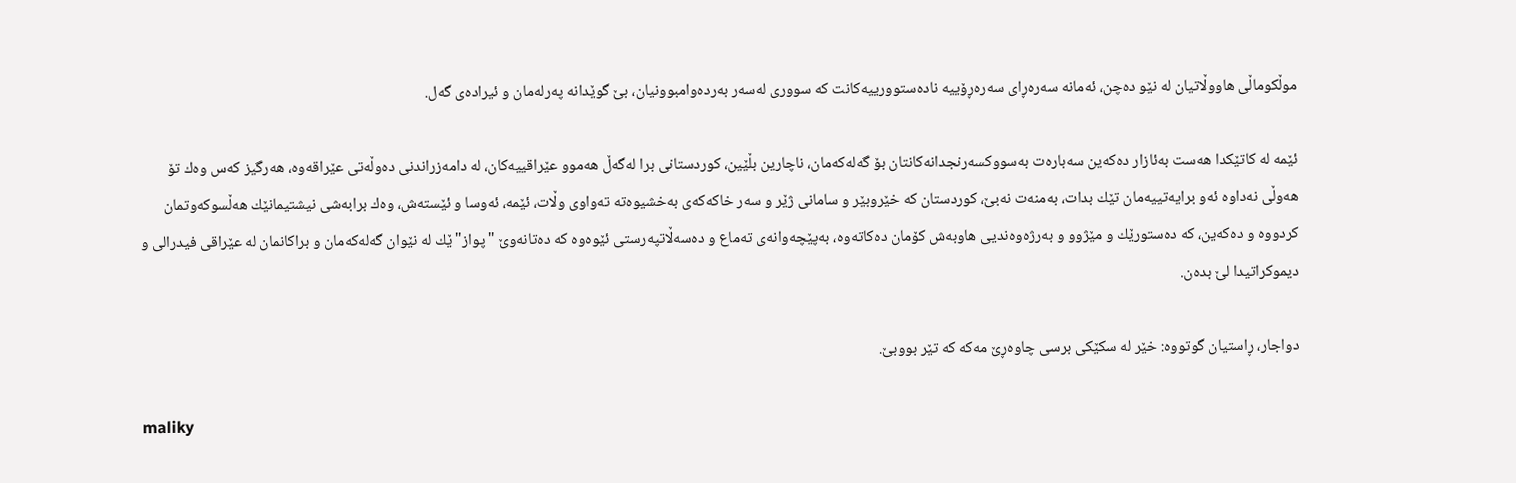موڵكوماڵی هاووڵاتیان له‌ نێو ده‌چن، ئه‌مانه‌ سه‌ره‌ڕای سه‌ره‌ڕۆییه‌ ناده‌ستوورییه‌كانت كه‌ سووری له‌سه‌ر به‌رده‌وامبوونیان، بێ گوێدانه‌ په‌رله‌مان و ئیراده‌ی گه‌ل.

ئێمه‌ له‌ كاتێكدا هه‌ست به‌ئازار ده‌كه‌ین سه‌باره‌ت به‌سووكسه‌رنجدانه‌كانتان بۆ گه‌له‌كه‌مان، ناچارین بڵێین، كوردستانی برا له‌گه‌ڵ هه‌موو عێراقییه‌كان، له‌ دامه‌زراندنی ده‌وڵه‌تی عێراقه‌وه‌، هه‌رگیز كه‌س وه‌ك تۆ هه‌وڵی نه‌داوه‌ ئه‌و برایه‌تییه‌مان تێك بدات، به‌منه‌ت نه‌بێ، كوردستان كه‌ خێروبێر و سامانی ژێر و سه‌ر خاكه‌كه‌ی به‌خشیوه‌ته‌ ته‌واوی وڵات، ئێمه‌، ئه‌وسا و ئێسته‌ش، وه‌ك برابه‌شی نیشتیمانێك هه‌ڵسوكه‌وتمان كردووه‌ و ده‌كه‌ین، كه‌ ده‌ستورێك و مێژوو و به‌رژه‌وه‌ندیی هاوبه‌ش كۆمان ده‌كاته‌وه‌، به‌پێچه‌وانه‌ی ته‌ماع و ده‌سه‌ڵاتپه‌رستی ئێوه‌وه‌ كه‌ ده‌تانه‌وێ "پواز"ێك له‌ نێوان گه‌له‌كه‌مان و براكانمان له‌ عێراقی فیدرالی و دیموكراتیدا لێ بده‌ن.

دواجار، ڕاستیان گوتووه‌: خێر له‌ سكێكی برسی چاوه‌ڕێ مه‌كه‌ كه‌ تێر بووبێ.

maliky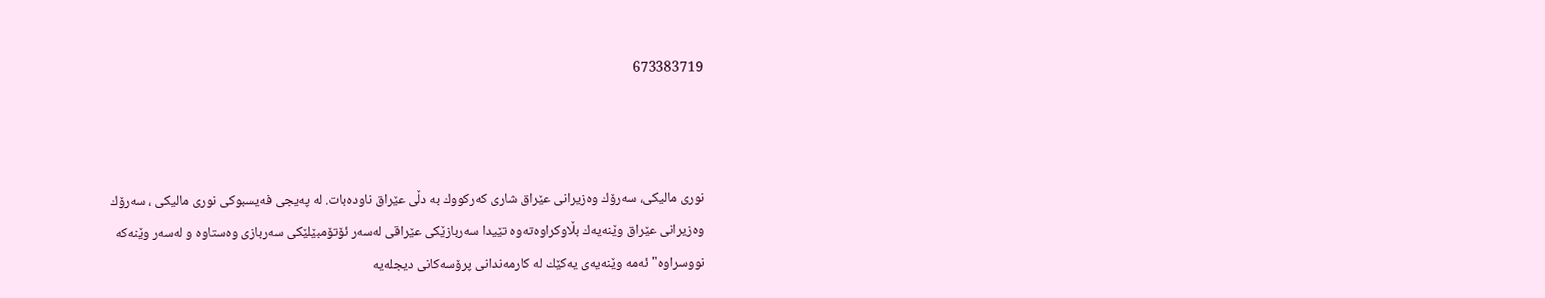673383719



نوری مالیكی، سه‌رۆك وه‌زیرانی عێراق شاری كه‌ركووك به‌ دڵی عێراق ناوده‌بات. له‌ په‌یجی فه‌یسبوكی نوری مالیكی ، سه‌رۆك وه‌زیرانی عێراق وێنه‌یه‌ك بڵاوكراوه‌ته‌وه‌ تێیدا سه‌ربازێكی عێراقی له‌سه‌ر ئۆتۆمبێلێكی سه‌ربازی وه‌ستاوه‌ و له‌سه‌ر وێنه‌كه‌ نووسراوه‌" ئه‌مه‌ وێنه‌یه‌ی یه‌كێك له‌ كارمه‌ندانی پرۆسه‌كانی دیجله‌یه‌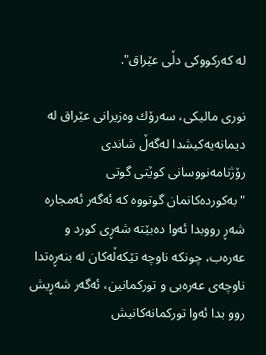له‌ كه‌ركووكی دڵی عێراق".

نوری مالیكی، سه‌رۆك وه‌زیرانى عێراق له‌ دیمانه‌یه‌كيشدا له‌گه‌ڵ شاندی رۆژنامه‌نووسانى كوێتی گوتى "به‌كورده‌كانمان گوتووه‌ كه‌ ئه‌گه‌ر ئه‌مجاره‌ شه‌ڕ رووبدا ئه‌وا ده‌بێته‌ شه‌ڕی كورد و عه‌ره‌ب، چونكه‌ ناوچه‌ تێكه‌ڵەکان له‌ بنه‌ڕه‌تدا ناوچه‌ى عه‌ره‌بی و توركمانین، ئه‌گه‌ر شه‌ڕیش روو بدا ئه‌وا توركمانه‌كانیش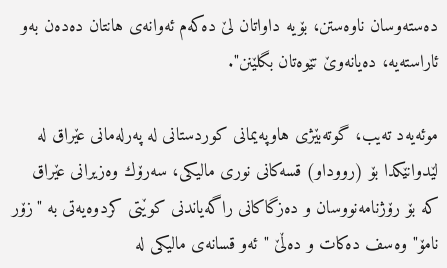ده‌سته‌وسان ناوه‌ستن، بۆیه‌ داواتان لێ ده‌كه‌م ئه‌وانه‌ى هانتان ده‌ده‌ن به‌و ئاراسته‌یه‌، ده‌یانه‌وێ تێوه‌تان بگلێنن".

موئه‌یه‌د ته‌یب، گوته‌بێژی هاوپه‌یمانی كوردستانی له‌ په‌رله‌مانی عێراق له‌ لێدوانێكدا بۆ (رووداو) قسه‌كانی نوری مالیكی، سه‌رۆك وه‌زیرانی عێراق كه‌ بۆ رۆژنامه‌نووسان و ده‌زگاكانی راگه‌یاندنی كوێتی كردوه‌یه‌تی به‌ "زۆر نامۆ" وه‌سف ده‌كات و ده‌ڵێ "ئه‌و قسانه‌ی مالیكی له‌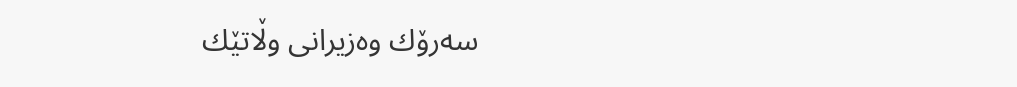سه‌رۆك وه‌زیرانی وڵاتێك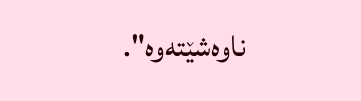ناوه‌شێته‌وه‌".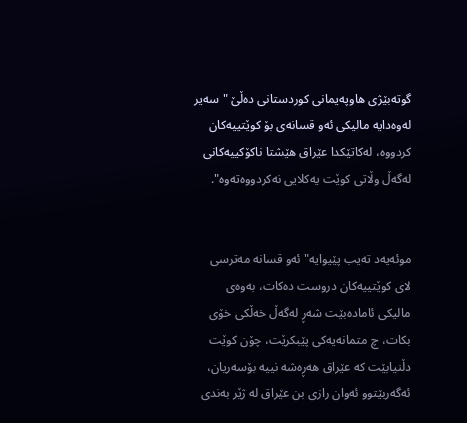گوته‌بێژی هاوپه‌یمانی كوردستانی ده‌ڵێ "سه‌یر له‌وه‌دایه‌ مالیكی ئه‌و قسانه‌ی بۆ كوێتییه‌كان كردووه‌، له‌كاتێكدا عێراق هێشتا ناكۆكییه‌كانی له‌گه‌ڵ وڵاتی كوێت یه‌كلایی نه‌كردووه‌ته‌وه‌".


موئه‌یه‌د ته‌یب پێیوایه‌" ئه‌و قسانه‌ مه‌ترسی لای كوێتییه‌كان دروست ده‌كات، به‌وه‌ی مالیكی ئاماده‌بێت شه‌ڕ له‌گه‌ڵ خه‌ڵكی خۆی بكات، چ متمانه‌یه‌كی پێبكرێت، چۆن كوێت دڵنیابێت كه‌ عێراق هه‌ڕه‌شه‌ نییه‌ بۆسه‌ریان، ئه‌گه‌ربێتوو ئه‌وان رازی بن عێراق له‌ ژێر به‌ندی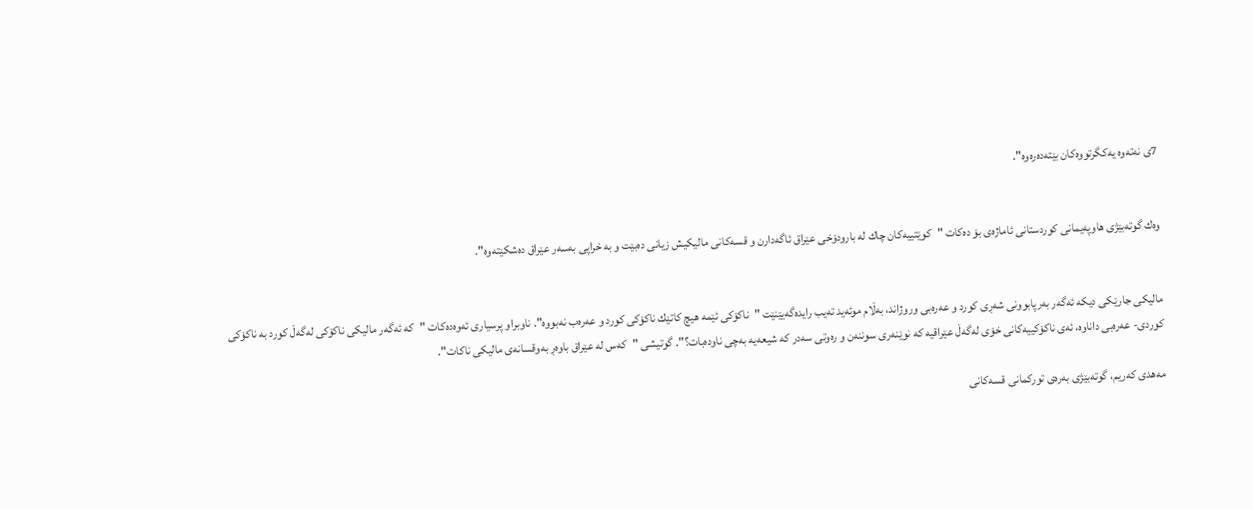7ی نه‌ته‌وه‌ یه‌كگرتووه‌كان بێته‌ده‌ره‌وه‌".


وه‌ك گوته‌بێژی هاوپه‌یمانی كوردستانی ئاماژه‌ی بۆ ده‌كات "كوێتییه‌كان چاك له‌ بارودۆخی عێراق ئاگه‌دارن و قسه‌كانی مالیكیش زیانی ده‌بێت و به‌ خراپی به‌سه‌ر عێراق ده‌شكێته‌وه‌".


مالیكی جارێكی دیكه‌ ئه‌گه‌ر به‌رپابوونی شه‌ڕی كورد و عه‌ره‌بی وروژاند، به‌ڵام موئه‌ید ته‌یب رایده‌گه‌یێنێت "ناكۆكی ئێمه‌ هیچ كاتێك ناكۆكی كورد و عه‌ره‌ب نه‌بووه‌". ناوبراو پرسیاری ئه‌وه‌ده‌كات "كه‌ ئه‌گه‌ر مالیكی ناكۆكی له‌گه‌ڵ كورد به‌ ناكۆكی كوردی- عه‌ره‌بی داناوه‌، ئه‌ی ناكۆكییه‌كانی خۆی له‌گه‌ڵ عێراقیه‌ كه‌ نوێنه‌ری سوننه‌ن و ره‌وتی سه‌در كه‌ شیعه‌یه‌ به‌چی ناوده‌بات؟". گوتیشی "كه‌س له‌ عێراق باوه‌ڕ به‌وقسانه‌ی مالیكی ناكات".

مه‌هدی كه‌ریم، گوته‌بێژی به‌ره‌ی توركمانی قسه‌كانی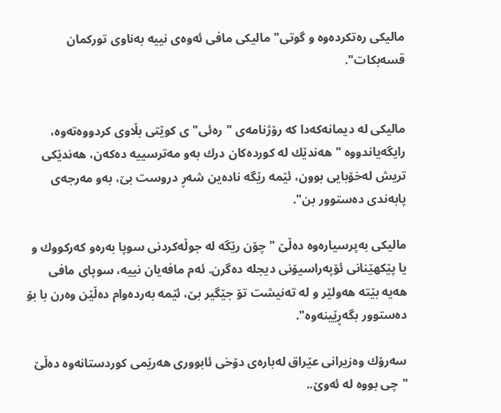مالیكی ره‌تكرده‌وه‌ و گوتی" مالیكی مافی ئه‌وه‌ی نییه‌ به‌ناوی توركمان قسه‌بكات".


مالیكی له‌ دیمانه‌كه‌دا كه‌ رۆژنامه‌ى "ره‌ئی"ی كوێتی بڵاوى كردووه‌ته‌وه‌، رایگەیاندووە "هه‌ندێك له‌ كورده‌كان درك به‌و مه‌ترسییه‌ ده‌كه‌ن، هه‌ندێكی تریش له‌خۆبایی بوون، ئێمە رێگه‌ ناده‌ین شه‌ڕ دروست بێ، به‌و مه‌رجه‌ی پابه‌ندی ده‌ستوور بن".

مالیكی به‌پرسیاره‌وه‌ ده‌ڵێ "چۆن رێگه‌ له‌ جوڵه‌كردنى سوپا به‌ره‌و كه‌ركووك و یا پێكهێنانى ئۆپه‌راسیۆنى دیجله‌ ده‌گرن. ئه‌م مافه‌یان نییه‌، سوپاى مافی هه‌یه‌ بێته‌ هه‌ولێر و له‌ ته‌نیشت تۆ جێگیر بێ، ئێمه‌ به‌رده‌وام ده‌ڵێن وه‌رن با بۆ ده‌ستوور بگه‌ڕێینه‌وە".

سه‌رۆك وه‌زیرانى عێراق له‌باره‌ى دۆخی ئابووری هه‌رێمی كوردستانه‌وه‌ ده‌ڵێ "چی بووه‌ له‌ ئه‌وێ..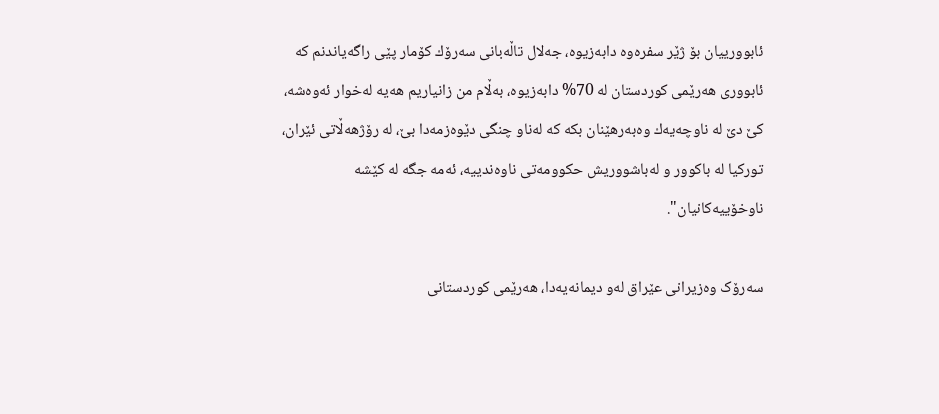ئابوورییان بۆ ژێر سفره‌وه‌ دابه‌زیوه‌، جه‌لال تاڵه‌بانى سه‌رۆك كۆمار پێی راگه‌یاندنم كه‌ ئابووری هه‌رێمی کوردستان له‌ 70% دابه‌زیوه‌، به‌ڵام من زانیاریم هه‌یه‌ له‌خوار ئه‌وه‌شه‌، كێ دێ له‌ ناوچه‌یه‌ك وه‌به‌رهێنان بكه‌ كه‌ له‌ناو چنگی دێوه‌زمه‌دا بێ، له‌ رۆژهه‌ڵاتی ئێران، توركیا له‌ باكوور و له‌باشووریش حكوومه‌تی ناوه‌ندییە، ئه‌مه‌ جگه‌ له‌ كێشه‌ ناوخۆییه‌كانیان".

سەرۆک وەزیرانی عێراق لەو دیمانەیەدا، هەرێمی کوردستانی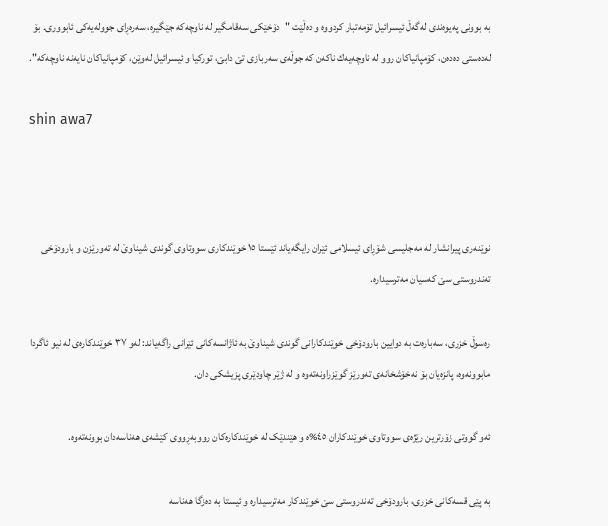بە بوونی پەیوەندی لەگەڵ ئیسرائیل تۆمەتبار کردووە و دەڵێت "دۆخێكی سه‌قامگیر له‌ ناوچه‌كه‌ جێگیرە، سه‌ره‌ڕاى جووله‌یه‌كی ئابووری. بۆ له‌ده‌ستی ده‌ده‌ن، كۆمپانیاكان روو له‌ ناوچه‌یه‌ك ناكه‌ن كه‌ جوڵه‌ی سه‌ربازی تێ دابێ، توركیا و ئیسرائیل له‌وێن، كۆمپانیاكان نایه‌نه‌ ناوچه‌كە".

shin awa7



نوێنەری پیرانشار لە مەجلیسی شۆڕای ئیسلامی ئێران رایگەیاند ئێستا ١٥ خوێندکاری سووتاوی گوندی شیناوێ لە تەورێزن و بارودۆخی تەندروستی سێ کەسیان مەترسیدارە.

رەسوڵ خزری، سەبارەت بە دوایین بارودۆخی خوێندکارانی گوندی شیناوێ بە ئاژانسەکانی ئێرانی راگەیاند: لەو ٣٧ خوێندکارەی لە نیو ئاگردا مابوونەوە، پانزەیان بۆ نەخۆشخانەی تەورێز گوێزراونەتەوە و لە ژێر چاودێری پزیشکی دان.

ئەو گووتی زۆرترین رێژەی سووتاوی خوێندکاران ٤٥%ە و هێندێک لە خوێندکارەکان رووبەڕووی کێشەی هەناسەدان بوونەتەوە.

بە پێی قسەکانی خزری، بارودۆخی تەندروستی سێ خوێندکار مەترسیدارە و ئیستا بە دەزگا هەناسە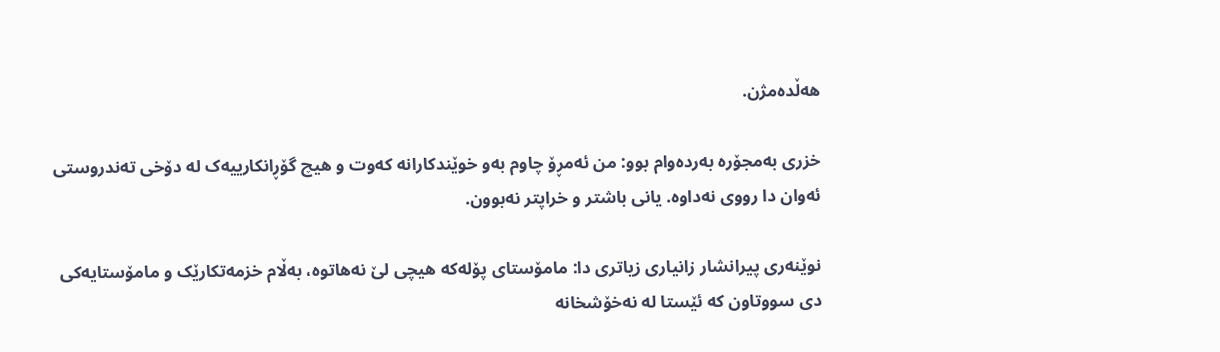هەڵدەمژن.

خزری بەمجۆرە بەردەوام بوو: من ئەمڕۆ چاوم بەو خوێندکارانە کەوت و هیچ گۆڕانکارییەک لە دۆخی تەندروستی ئەوان دا رووی نەداوە. یانی باشتر و خراپتر نەبوون.

نوێنەری پیرانشار زانیاری زیاتری دا: مامۆستای پۆلەکە هیچی لێ نەهاتوە، بەڵام خزمەتکارێک و مامۆستایەکی دی سووتاون کە ئێستا لە نەخۆشخانە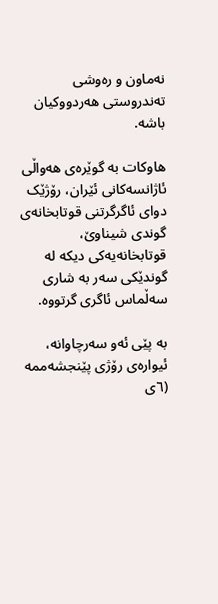نەماون و رەوشی تەندروستی هەردووکیان باشە.

هاوکات بە گوێرەی هەواڵی ئاژانسەکانی ئێران، رۆژێک دوای ئاگرگرتنی قوتابخانەی گوندی شیناوێ، قوتابخانەیەکی دیکە لە گوندێکی سەر بە شاری سەڵماس ئاگری گرتووە.

بە پێی ئەو سەرچاوانە، ئیوارەی رۆژی پێنجشەممە (٦ی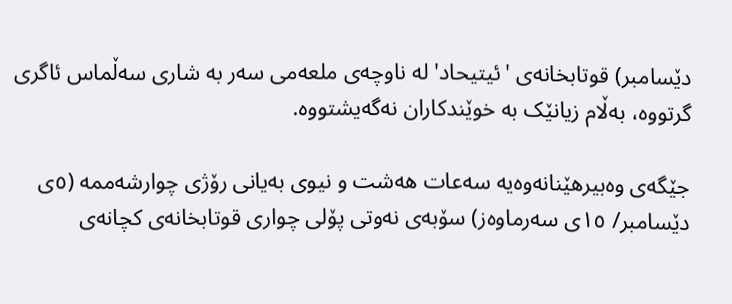دێسامبر) قوتابخانەی 'ئیتیحاد' لە ناوچەی ملعەمی سەر بە شاری سەڵماس ئاگری گرتووە، بەڵام زیانێک بە خوێندکاران نەگەیشتووە.

جێگەی وەبیرهێنانەوەیە سەعات هەشت و نیوی بەیانی رۆژی چوارشەممە (٥ی دێسامبر/ ١٥ی سەرماوەز) سۆبەی نەوتی پۆلی چواری قوتابخانەی کچانەی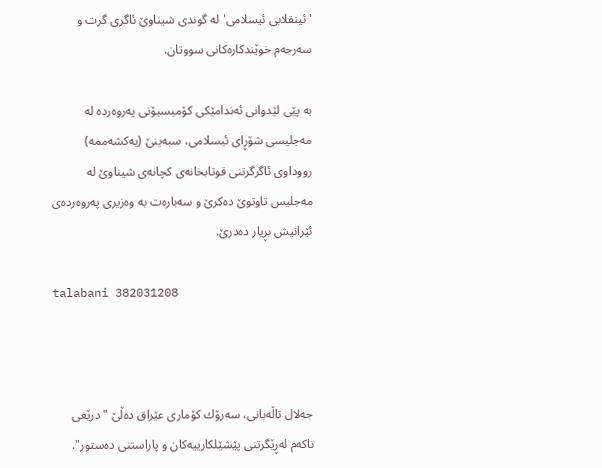'ئینقلابی ئیسلامی' لە گوندی شیناوێ ئاگری گرت و سەرجەم خوێندکارەکانی سووتان.

بە پێی لێدوانی ئەندامێکی کۆمیسیۆنی پەروەردە لە مەجلیسی شۆڕای ئیسلامی، سبەینێ (یەکشەممە) رووداوی ئاگرگرتنی قوتابخانەی کچانەی شیناوێ لە مەجلیس تاوتوێ دەکرێ و سەبارەت بە وەزیری پەروەردەی ئێرانیش بڕیار دەدرێ.

talabani 382031208



جه‌لال تاڵه‌بانی، سه‌رۆك كۆماری عێراق ده‌ڵێ "درێغی ناكه‌م له‌ڕێگرتنی پێشێلكارییه‌كان و پاراستنی ده‌ستور".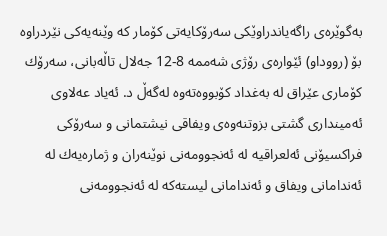به‌گوێره‌ی راگه‌یاندراوێكی سه‌رۆكایه‌تی كۆمار كه‌ وێنه‌یه‌كی نێردراوه‌ بۆ (رووداو) ئێواره‌ی رۆژی شه‌ممه‌ 8-12 جه‌لال تاڵه‌بانی، سه‌رۆك كۆماری عێراق له‌ به‌غداد كۆبووه‌ته‌وه‌ له‌گه‌ڵ د. ئه‌یاد عه‌لاوی ئه‌مینداری گشتی بزوتنه‌وه‌ی ویفاقی نیشتمانی و سه‌رۆكی فراكسیۆنی ئه‌لعراقیه‌ له‌ ئه‌نجوومه‌نی نوێنه‌ران و ژماره‌یه‌ك له‌ ئه‌ندامانی ویفاق و ئه‌ندامانی لیسته‌كه‌ له‌ ئه‌نجوومه‌نی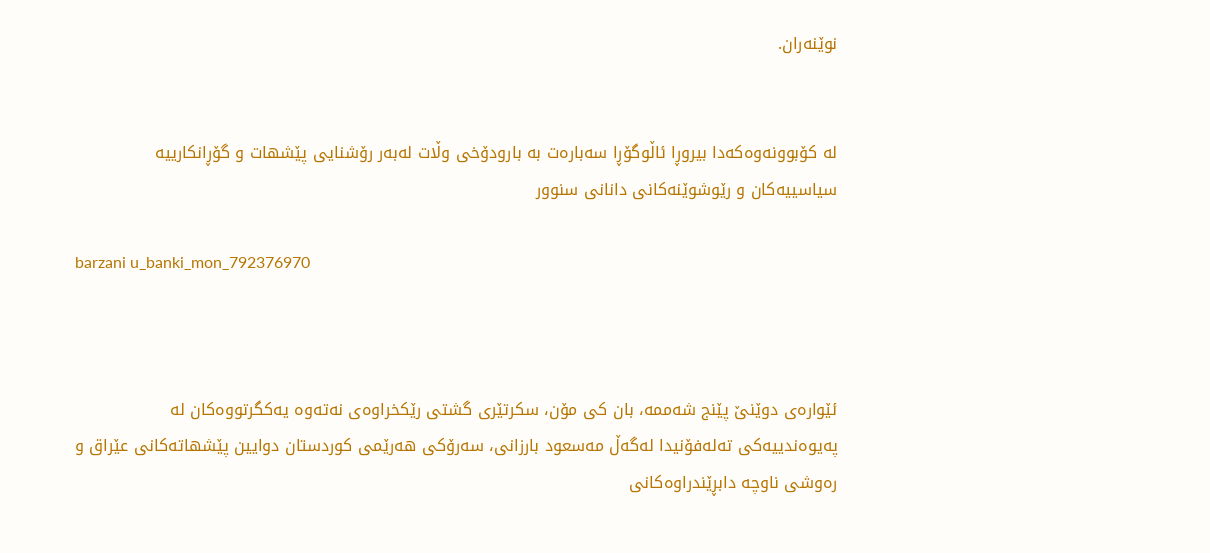نوێنه‌ران.


له‌ كۆبوونه‌وه‌كه‌دا بیروڕا ئاڵوگۆڕا سه‌باره‌ت به‌ بارودۆخی وڵات له‌به‌ر رۆشنایی پێشهات و گۆڕانكارییه‌ سیاسییه‌كان و رێوشوێنه‌كانی دانانی سنوور

barzani u_banki_mon_792376970



ئێوارەی دوێنێ پێنج شەممە، بان كی مۆن، سكرتێری گشتی رێکخراوەی نه‌ته‌وه‌ یه‌كگرتووه‌كان لە په‌یوه‌ندییه‌كی ته‌له‌فۆنیدا لەگەڵ مه‌سعود بارزانی، سه‌رۆكی هه‌رێمی كوردستان دوایین پێشهاتەکانی عێراق و رەوشی ناوچە دابڕێندراوەکانی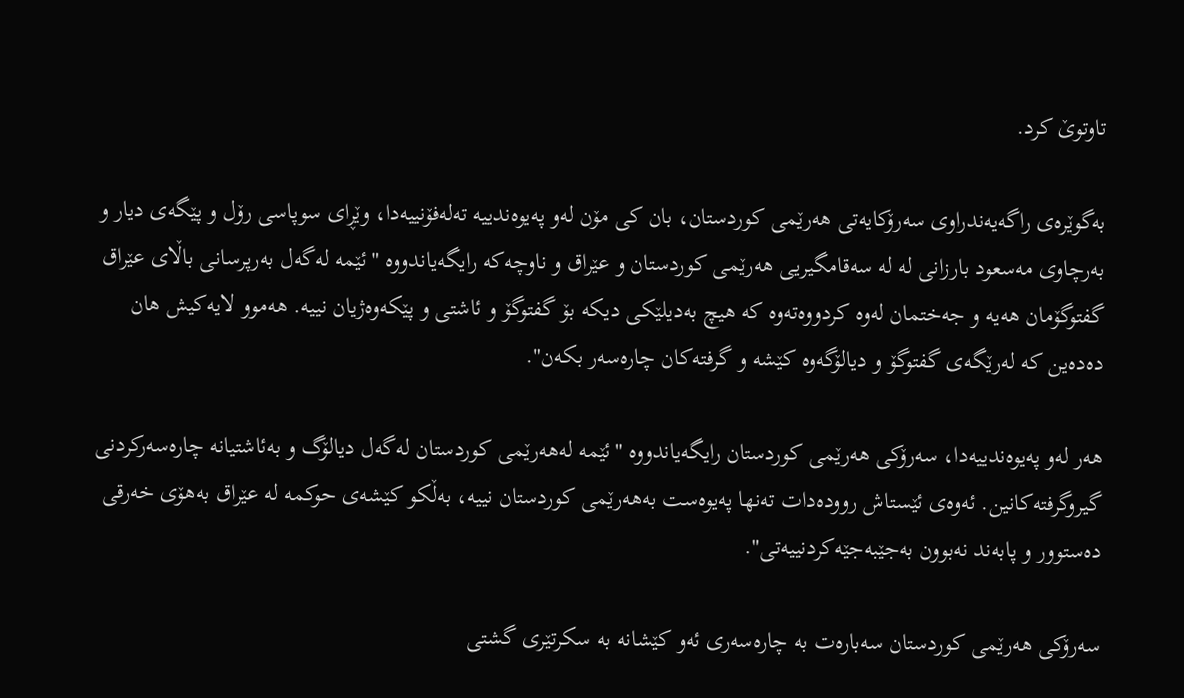تاوتوێ کرد.

بەگوێرەی راگەیەندراوی سەرۆکایەتی هەرێمی کوردستان، بان كی مۆن لەو پەیوەندییە تەلەفۆنییەدا، وێڕای سوپاسی رۆل و پێگه‌ی دیار و به‌رچاوی مەسعود بارزانی لە له‌ سه‌قامگیریی هه‌رێمی كوردستان و عێراق و ناوچه‌كه‌ رایگەیاندووە "ئێمه‌ له‌گه‌ل به‌رپرسانی باڵای عێراق گفتوگۆمان هه‌یه‌ و جەختمان له‌وه‌ كردووه‌ته‌وه‌ كه‌ هیچ به‌دیلێكی دیكه‌ بۆ گفتوگۆ و ئاشتی و پێكه‌وه‌ژیان نییە. هه‌موو لایه‌كیش هان ده‌ده‌ین كه‌ له‌رێگه‌ی گفتوگۆ و دیالۆگه‌وه‌ كێشه‌ و گرفته‌كان چاره‌سه‌ر بكه‌ن".

هەر لەو پەیوەندییەدا، سەرۆکی هەرێمی کوردستان رایگەیاندووە "ئێمه‌ له‌هه‌رێمی كوردستان له‌گه‌ل دیالۆگ و به‌ئاشتیانه‌ چاره‌سه‌ركردنی گیروگرفته‌كانین. ئه‌وه‌ی ئێستاش رووده‌دات ته‌نها په‌یوه‌ست به‌هه‌رێمی كوردستان نییه‌، به‌ڵكو كێشه‌ی حوكمه‌ له‌ عێراق به‌هۆی خه‌رقی ده‌ستوور و پابه‌ند نه‌بوون به‌جێبه‌جێه‌كردنییه‌تی".

سەرۆکی هەرێمی کوردستان سەبارەت بە چارەسەری ئەو کێشانە بە سکرتێری گشتی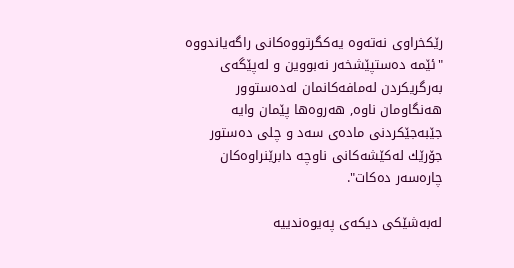رێکخراوی نەتەوە یەکگرتووەکانی راگەیاندووە "ئێمه‌ ده‌ستپێشخه‌ر نه‌بووین و له‌پێگه‌ی به‌رگریكردن له‌مافه‌كانمان له‌ده‌ستوور هه‌نگاومان ناوه‌, هەروەها پێمان وایه‌ جێبه‌جێكردنی ماده‌ی سه‌د و چلی ده‌ستور جۆرێك له‌كێشه‌كانی ناوچه‌ دابرێنراوه‌كان چاره‌سه‌ر ده‌كات".

له‌به‌شێكی دیكه‌ی په‌یوه‌ندییه‌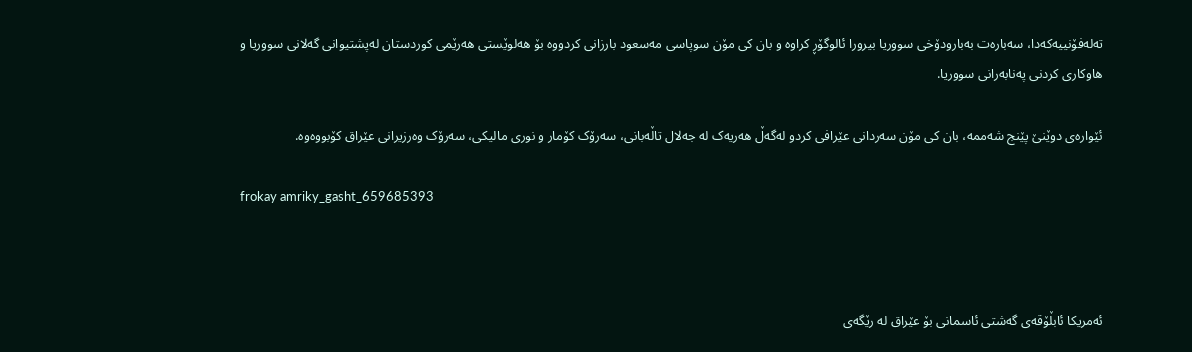ته‌له‌فۆنییه‌كه‌دا، سه‌باره‌ت به‌بارودۆخی سووریا بیرورا ئالوگۆڕ كراوە و بان كی مۆن سوپاسی مەسعود بارزانی كردووە بۆ هه‌لوێستی هه‌رێمی كوردستان له‌پشتیوانی گه‌لانی سووریا و هاوكاری کردنی په‌نابه‌رانی سووریا.

ئێوارەی دوێنێ پێنج شەممە، بان كی مۆن سەردانی عێرافى کردو لەگەڵ هەریەک لە جەلال تاڵەبانی، سەرۆک کۆمار و نوری مالیکی، سەرۆک وەرزیرانی عێراق کۆبووەوە.

frokay amriky_gasht_659685393



ئه‌مریكا ئابڵۆقه‌ى گه‌شتى ئاسمانى بۆ عێراق له‌ رێگه‌ى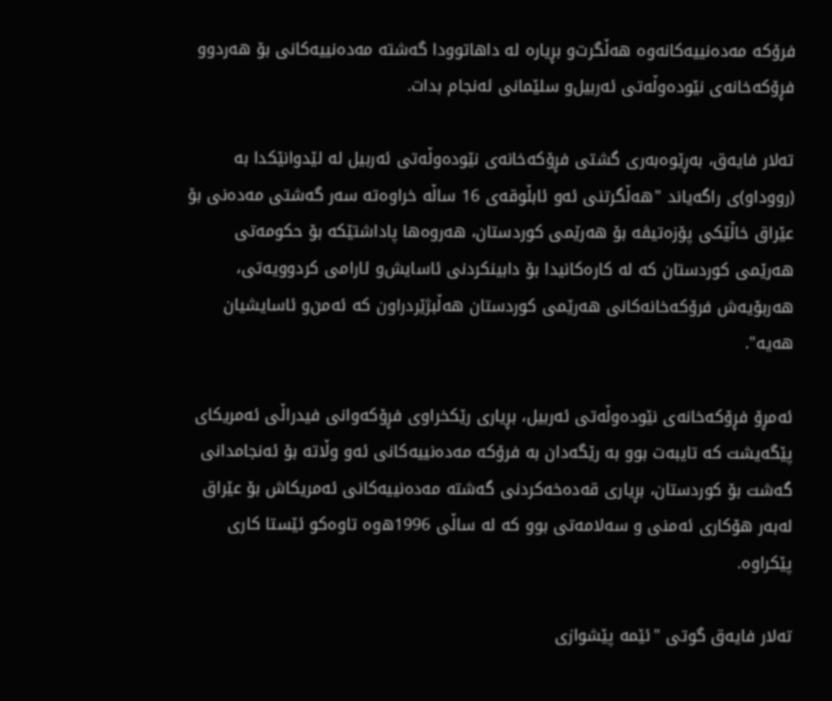فرۆكه‌ مه‌ده‌نییه‌كانه‌وه‌ هه‌ڵگرت‌و بڕیاره‌ له‌ داهاتوودا گه‌شته‌ مه‌ده‌نییه‌كانى بۆ هه‌ردوو فڕۆكه‌خانه‌ى نێوده‌وڵه‌تى ئه‌ربیل‌و سلێمانى ئه‌نجام بدات.

ته‌لار فایه‌ق، به‌ڕێوه‌به‌رى گشتى فڕۆكه‌خانه‌ى نێوده‌وڵه‌تى ئه‌ربیل له‌ لێدوانێكدا به‌ (رووداو)ى راگه‌یاند "هه‌ڵگرتنى ئه‌و ئابڵوقه‌ى 16 ساڵه‌ خراوه‌ته‌ سه‌ر گه‌شتى مه‌ده‌نى بۆ عێراق خاڵێكى پۆزه‌تیڤه‌ بۆ هه‌رێمى كوردستان، هه‌روه‌ها پاداشتێكه‌ بۆ حكومه‌تى هه‌رێمى كوردستان كه‌ له‌ كاره‌كانیدا بۆ دابینكردنى ئاسایش‌و ئارامى كردوویه‌تى، هه‌ربۆیه‌ش فرۆكه‌خانه‌كانى هه‌رێمى كوردستان هه‌ڵبژێردراون كه‌ ئه‌من‌و ئاسایشيان هه‌یه‌".

ئه‌مڕۆ فڕۆكه‌خانه‌ى نێوده‌وڵه‌تى ئه‌ربیل، بڕیارى رێكخراوى فڕۆكه‌وانى فیدراڵى ئه‌مریكاى پێگه‌یشت كه‌ تایبه‌ت بوو به‌ رێگه‌دان به‌ فرۆكه‌ مه‌ده‌نییه‌كانى ئه‌و وڵاته‌ بۆ ئه‌نجامدانى گه‌شت بۆ كوردستان، بڕیارى قه‌ده‌خه‌كردنى گه‌شته‌ مه‌ده‌نییه‌كانى ئه‌مریكاش بۆ عێراق له‌به‌ر هۆكارى ئه‌منى‌ و سه‌لامه‌تى بوو كه‌ له‌ ساڵى 1996ه‌وه‌ تاوه‌كو ئێستا كارى پێكراوه‌.

ته‌لار فایه‌ق گوتى "ئێمه‌ پێشوازی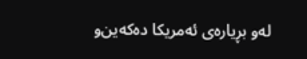له‌و بڕیاره‌ى ئه‌مریكا ده‌كه‌ین‌و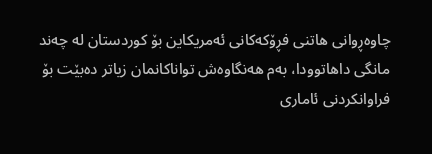چاوه‌ڕوانى هاتنى فڕۆكه‌كانى ئه‌مریكاین بۆ كوردستان له‌ چه‌ند مانگى داهاتوودا، به‌م هه‌نگاوه‌ش تواناكانمان زیاتر ده‌بێت بۆ فراوانكردنى ئامارى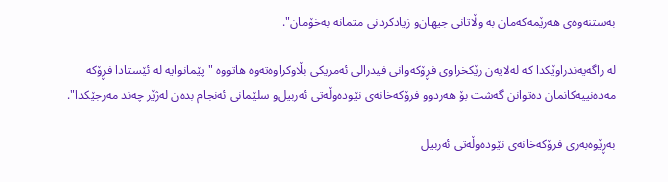به‌ستنه‌وه‌ى هه‌رێمه‌كه‌مان به‌ وڵاتانى جیهان‌و زیادكردنى متمانه‌ به‌خۆمان".

له‌ راگه‌یه‌ندراوێكدا كه‌ له‌لایه‌ن رێكخراوى فڕۆكه‌وانى فیدرالى ئه‌مریكى بڵاوكراوه‌ته‌وه‌ هاتووه‌ "پێمانوایه‌ له‌ ئێستادا فڕۆكه‌ مه‌ده‌نییه‌كانمان ده‌توانن گه‌شت بۆ هه‌ردوو فرۆكه‌خانه‌ى نێوده‌وڵه‌تى ئه‌ربیل‌و سلێمانى ئه‌نجام بده‌ن له‌ژێر چه‌ند مه‌رجێكدا".

به‌ڕێوه‌به‌رى فرۆكه‌خانه‌ى نێوده‌وڵه‌تى ئه‌ربیل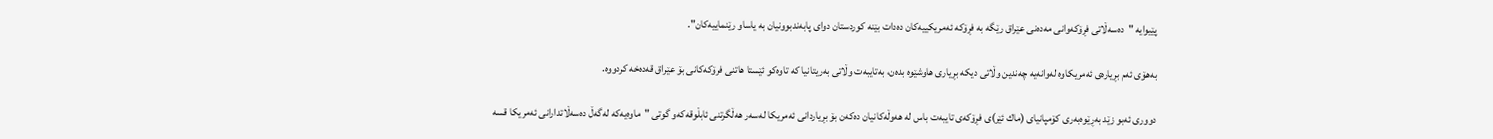پێيوایه‌ "ده‌سه‌ڵاتى فڕۆكه‌وانى مه‌ده‌نى عێراق رێگه‌ به‌ فڕۆكه‌ ئه‌مریكییه‌كان ده‌دات بێنه‌ كوردستان دواى پابه‌ندبوونیان به‌ یاساو رێنماییه‌كان".

به‌هۆى ئه‌م بڕیاره‌ى ئه‌مریكاوه‌ له‌وانه‌یه‌ چه‌ندین وڵاتى دیكه‌ بڕیارى هاوشێوه‌ بده‌ن، به‌تایبه‌ت وڵاتى به‌ریتانیا كه‌ تاوه‌كو ئێستا هاتنى فرۆكه‌كانى بۆ عێراق قه‌ده‌خه‌ كردووه‌.

دوورى ئه‌بو زێد به‌ڕێوه‌به‌رى كۆمپانیاى (ماك ئێر)ى فڕۆكه‌ى تایبه‌ت باس له‌ هه‌وڵه‌كانیان ده‌كه‌ن بۆ بڕیاردانى ئه‌مریكا له‌سه‌ر هه‌ڵگرتنى ئابڵوقه‌كه‌‌و گوتى "ماوه‌یه‌كه‌ له‌گه‌ڵ ده‌سه‌ڵاتدارانى ئه‌مریكا قسه‌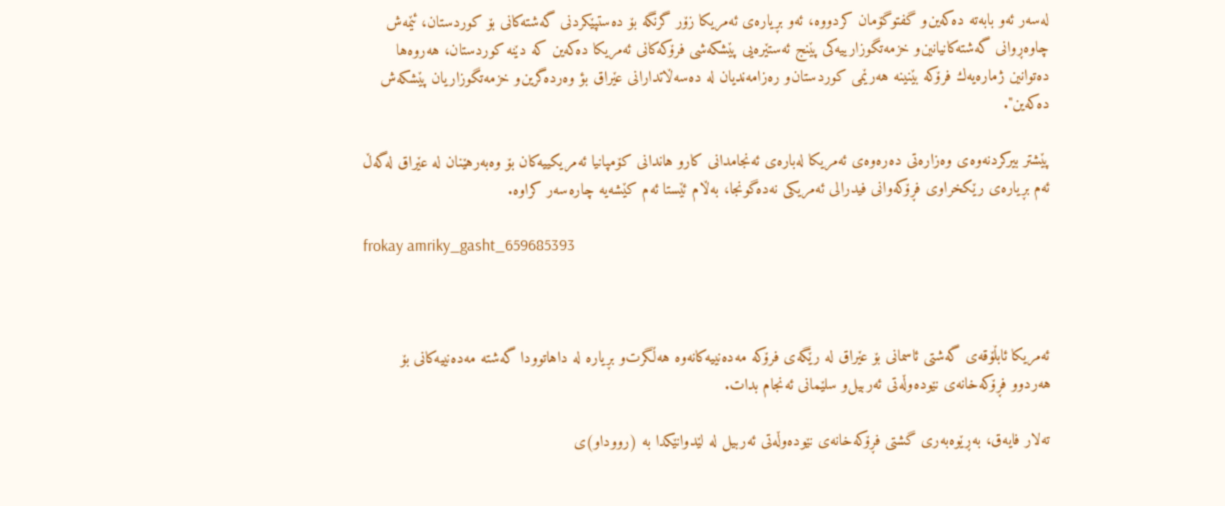له‌سه‌ر ئه‌و بابه‌ته‌ ده‌كه‌ین‌و گفتوگۆمان كردووه‌، ئه‌و بڕیاره‌ى ئه‌مریكا زۆر گرنگه‌ بۆ ده‌ستپێكردنى گه‌شته‌كانى بۆ كوردستان، ئێمه‌ش چاوه‌ڕوانی گه‌شته‌كانیانین‌و خزمه‌تگوزارییه‌كى پێنج ئه‌ستێره‌یى پێشكه‌شى فرۆكه‌كانى ئه‌مریكا ده‌كه‌ین كه‌ دێنه‌ كوردستان، هه‌روه‌ها ده‌توانین ژماره‌یه‌ك فرۆكه‌ بێنینه‌ هه‌رێمى كوردستان‌و ره‌زامه‌ندیان له‌ ده‌سه‌ڵاتدارانى عێراق‌ بؤ وه‌رده‌گرین‌و خزمه‌تگوزاریان پێشكه‌ش ده‌كه‌ین".

پێشتر بیركردنه‌وه‌ى وه‌زاره‌تى ده‌ره‌وه‌ى ئه‌مریكا له‌باره‌ى ئه‌نجامدانى كار‌و هاندانى كۆمپانیا ئه‌مریكییه‌كان بۆ وه‌به‌رهێنان له‌ عێراق له‌گه‌ڵ ئه‌م بڕیاره‌ى رێكخراوى فڕۆكه‌وانى فیدرالى ئه‌مریكى نه‌ده‌گونجا، به‌ڵام ئێستا ئه‌م كێشه‌یه‌ چاره‌سه‌ر كراوه‌.

frokay amriky_gasht_659685393



ئه‌مریكا ئابڵۆقه‌ى گه‌شتى ئاسمانى بۆ عێراق له‌ رێگه‌ى فرۆكه‌ مه‌ده‌نییه‌كانه‌وه‌ هه‌ڵگرت‌و بڕیاره‌ له‌ داهاتوودا گه‌شته‌ مه‌ده‌نییه‌كانى بۆ هه‌ردوو فڕۆكه‌خانه‌ى نێوده‌وڵه‌تى ئه‌ربیل‌و سلێمانى ئه‌نجام بدات.

ته‌لار فایه‌ق، به‌ڕێوه‌به‌رى گشتى فڕۆكه‌خانه‌ى نێوده‌وڵه‌تى ئه‌ربیل له‌ لێدوانێكدا به‌ (رووداو)ى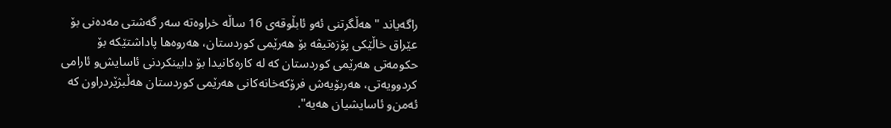راگه‌یاند "هه‌ڵگرتنى ئه‌و ئابڵوقه‌ى 16 ساڵه‌ خراوه‌ته‌ سه‌ر گه‌شتى مه‌ده‌نى بۆ عێراق خاڵێكى پۆزه‌تیڤه‌ بۆ هه‌رێمى كوردستان، هه‌روه‌ها پاداشتێكه‌ بۆ حكومه‌تى هه‌رێمى كوردستان كه‌ له‌ كاره‌كانیدا بۆ دابینكردنى ئاسایش‌و ئارامى كردوویه‌تى، هه‌ربۆیه‌ش فرۆكه‌خانه‌كانى هه‌رێمى كوردستان هه‌ڵبژێردراون كه‌ ئه‌من‌و ئاسایشيان هه‌یه‌".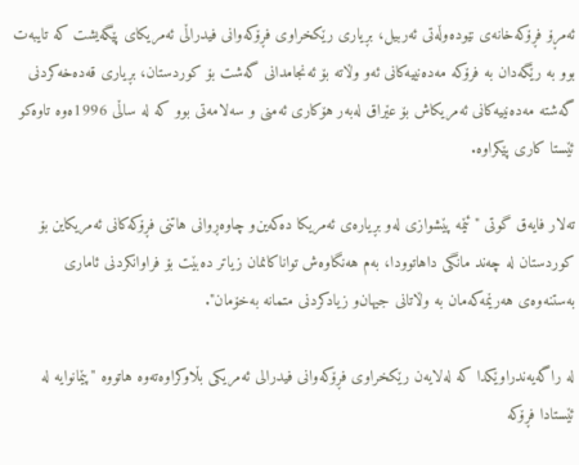ئه‌مڕۆ فڕۆكه‌خانه‌ى نێوده‌وڵه‌تى ئه‌ربیل، بڕیارى رێكخراوى فڕۆكه‌وانى فیدراڵى ئه‌مریكاى پێگه‌یشت كه‌ تایبه‌ت بوو به‌ رێگه‌دان به‌ فرۆكه‌ مه‌ده‌نییه‌كانى ئه‌و وڵاته‌ بۆ ئه‌نجامدانى گه‌شت بۆ كوردستان، بڕیارى قه‌ده‌خه‌كردنى گه‌شته‌ مه‌ده‌نییه‌كانى ئه‌مریكاش بۆ عێراق له‌به‌ر هۆكارى ئه‌منى‌ و سه‌لامه‌تى بوو كه‌ له‌ ساڵى 1996ه‌وه‌ تاوه‌كو ئێستا كارى پێكراوه‌.

ته‌لار فایه‌ق گوتى "ئێمه‌ پێشوازی له‌و بڕیاره‌ى ئه‌مریكا ده‌كه‌ین‌و چاوه‌ڕوانى هاتنى فڕۆكه‌كانى ئه‌مریكاین بۆ كوردستان له‌ چه‌ند مانگى داهاتوودا، به‌م هه‌نگاوه‌ش تواناكانمان زیاتر ده‌بێت بۆ فراوانكردنى ئامارى به‌ستنه‌وه‌ى هه‌رێمه‌كه‌مان به‌ وڵاتانى جیهان‌و زیادكردنى متمانه‌ به‌خۆمان".

له‌ راگه‌یه‌ندراوێكدا كه‌ له‌لایه‌ن رێكخراوى فڕۆكه‌وانى فیدرالى ئه‌مریكى بڵاوكراوه‌ته‌وه‌ هاتووه‌ "پێمانوایه‌ له‌ ئێستادا فڕۆكه‌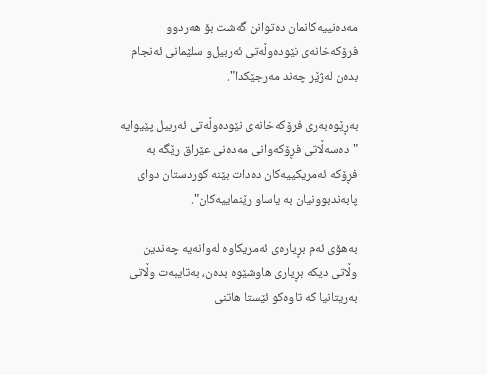مه‌ده‌نییه‌كانمان ده‌توانن گه‌شت بۆ هه‌ردوو فرۆكه‌خانه‌ى نێوده‌وڵه‌تى ئه‌ربیل‌و سلێمانى ئه‌نجام بده‌ن له‌ژێر چه‌ند مه‌رجێكدا".

به‌ڕێوه‌به‌رى فرۆكه‌خانه‌ى نێوده‌وڵه‌تى ئه‌ربیل پێيوایه‌ "ده‌سه‌ڵاتى فڕۆكه‌وانى مه‌ده‌نى عێراق رێگه‌ به‌ فڕۆكه‌ ئه‌مریكییه‌كان ده‌دات بێنه‌ كوردستان دواى پابه‌ندبوونیان به‌ یاساو رێنماییه‌كان".

به‌هۆى ئه‌م بڕیاره‌ى ئه‌مریكاوه‌ له‌وانه‌یه‌ چه‌ندین وڵاتى دیكه‌ بڕیارى هاوشێوه‌ بده‌ن، به‌تایبه‌ت وڵاتى به‌ریتانیا كه‌ تاوه‌كو ئێستا هاتنى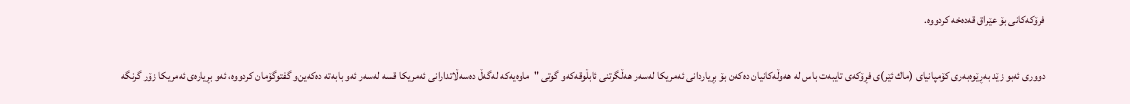فرۆكه‌كانى بۆ عێراق قه‌ده‌خه‌ كردووه‌.

دوورى ئه‌بو زێد به‌ڕێوه‌به‌رى كۆمپانیاى (ماك ئێر)ى فڕۆكه‌ى تایبه‌ت باس له‌ هه‌وڵه‌كانیان ده‌كه‌ن بۆ بڕیاردانى ئه‌مریكا له‌سه‌ر هه‌ڵگرتنى ئابڵوقه‌كه‌‌و گوتى "ماوه‌یه‌كه‌ له‌گه‌ڵ ده‌سه‌ڵاتدارانى ئه‌مریكا قسه‌ له‌سه‌ر ئه‌و بابه‌ته‌ ده‌كه‌ین‌و گفتوگۆمان كردووه‌، ئه‌و بڕیاره‌ى ئه‌مریكا زۆر گرنگه‌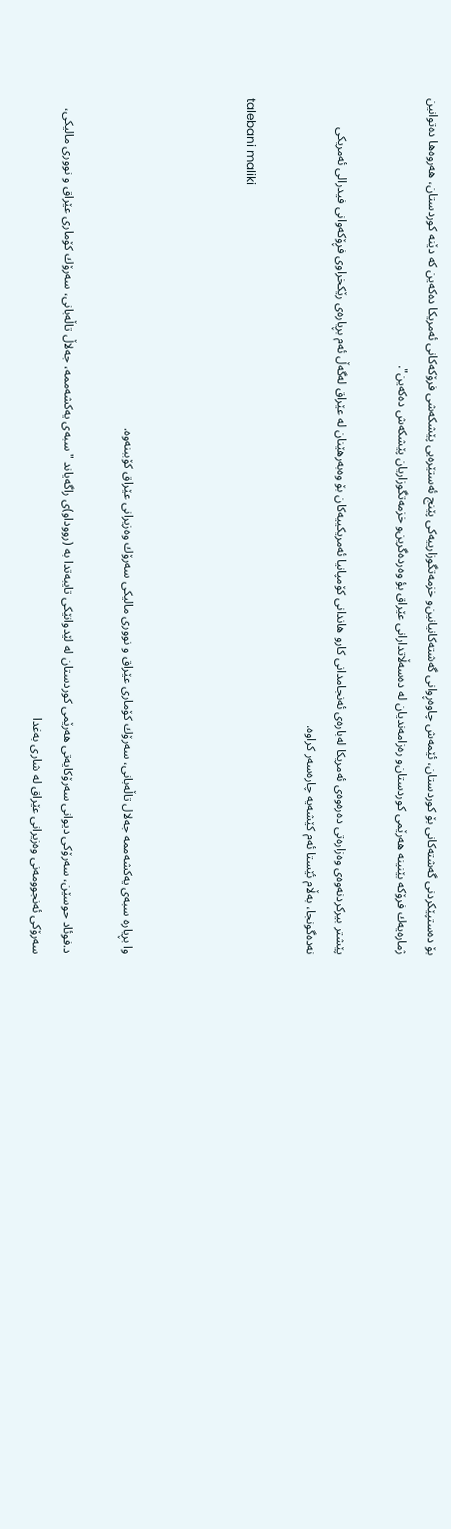بۆ ده‌ستپێكردنى گه‌شته‌كانى بۆ كوردستان، ئێمه‌ش چاوه‌ڕوانی گه‌شته‌كانیانین‌و خزمه‌تگوزارییه‌كى پێنج ئه‌ستێره‌یى پێشكه‌شى فرۆكه‌كانى ئه‌مریكا ده‌كه‌ین كه‌ دێنه‌ كوردستان، هه‌روه‌ها ده‌توانین ژماره‌یه‌ك فرۆكه‌ بێنینه‌ هه‌رێمى كوردستان‌و ره‌زامه‌ندیان له‌ ده‌سه‌ڵاتدارانى عێراق‌ بؤ وه‌رده‌گرین‌و خزمه‌تگوزاریان پێشكه‌ش ده‌كه‌ین".

پێشتر بیركردنه‌وه‌ى وه‌زاره‌تى ده‌ره‌وه‌ى ئه‌مریكا له‌باره‌ى ئه‌نجامدانى كار‌و هاندانى كۆمپانیا ئه‌مریكییه‌كان بۆ وه‌به‌رهێنان له‌ عێراق له‌گه‌ڵ ئه‌م بڕیاره‌ى رێكخراوى فڕۆكه‌وانى فیدرالى ئه‌مریكى نه‌ده‌گونجا، به‌ڵام ئێستا ئه‌م كێشه‌یه‌ چاره‌سه‌ر كراوه‌.

talebani maliki



وا بڕیاره‌ سبه‌ى یه‌كشه‌ممه‌ جه‌لال تاڵه‌بانى، سه‌رۆك كۆمارى عێراق و نوورى مالیكى سه‌رۆك وه‌زیرانى عێراق كۆببنه‌وه‌.

د.فوئاد حوسێن، سه‌رۆكى دیوانى سه‌رۆكایه‌تى هه‌رێمى كوردستان له‌ لێدوانێكى تایبه‌تدا به‌ (رووداو)ى راگه‌یاند "سبه‌ى یه‌كشه‌ممه‌، جه‌لاڵ تاڵه‌بانى، سه‌رۆك كۆمارى عێراق و نوورى مالیكى، سه‌رۆكى ئه‌نجوومه‌نى وه‌زیرانى عێراق له‌ شارى به‌غدا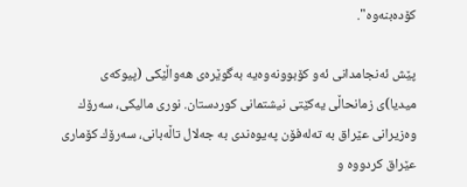كۆده‌بنه‌وه‌".

پێش ئه‌نجامدانى ئه‌و كۆبوونه‌وه‌یه‌ به‌گوێره‌ی هه‌واڵێكی (پیوكه‌ی میدیا)ی زمانحاڵی یه‌كێتی نیشتمانی كوردستان. نوری مالیكی، سه‌رۆك وه‌زیرانی عێراق به‌ ته‌له‌فۆن په‌یوه‌ندی به‌ جه‌لال تاڵه‌بانی، سه‌رۆك كۆماری عێراق كردووه‌ و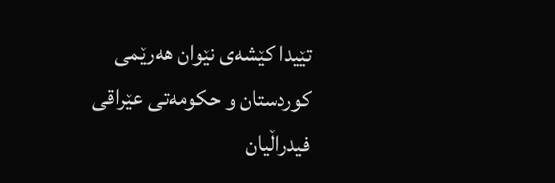تێیدا كێشه‌ی نێوان هه‌رێمی كوردستان و حكومه‌تی عێراقی فیدراڵیان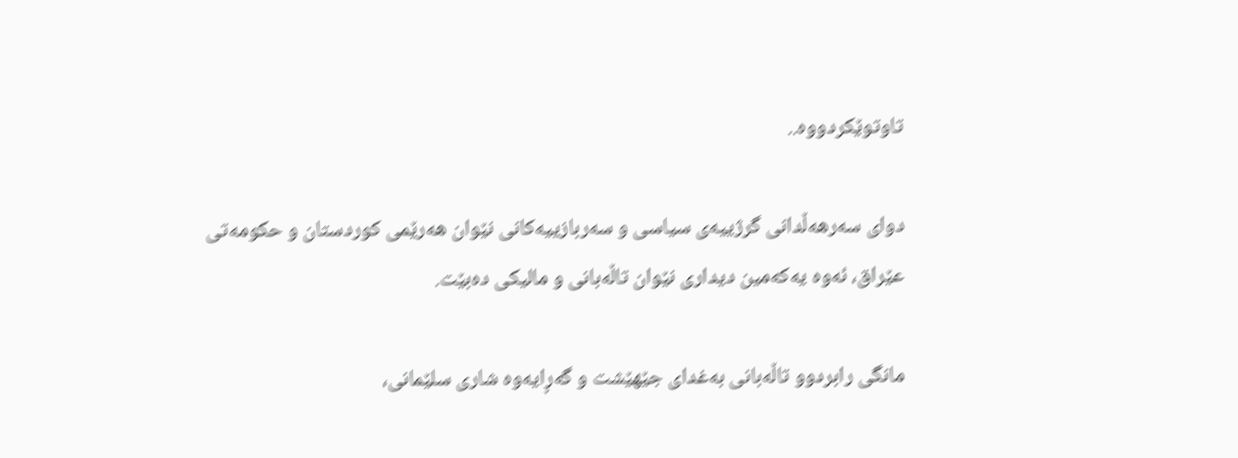تاوتوێكردووه‌..

دواى سه‌رهه‌ڵدانى گرژییه‌ى سیاسى و سه‌ربازییه‌كانى نێوان هه‌رێمى كوردستان و حكومه‌تى عێراق، ئه‌وه‌ یه‌كه‌مین دیدارى نێوان تاڵه‌بانى و مالیكى ده‌بێت.

مانگى رابردوو تاڵه‌بانى به‌غداى جێهێشت و گه‌ڕایه‌وه‌ شارى سلێمانى،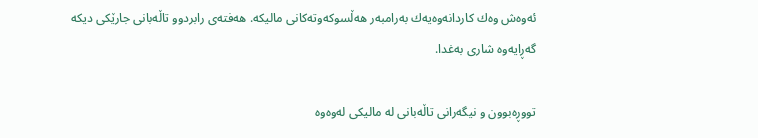ئه‌وه‌ش وه‌ك كاردانه‌وه‌یه‌ك به‌رامبه‌ر هه‌ڵسوكه‌وته‌كانى مالیكه‌. هه‌فته‌ى رابردوو تاڵه‌بانى جارێكى دیكه‌ گه‌ڕایه‌وه‌ شارى به‌غدا.

تووڕەبوون و نیگەرانی تاڵەبانی لە مالیكی لەوەوە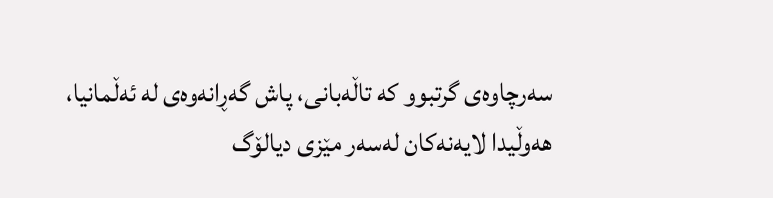سەرچاوەی گرتبوو كە تاڵەبانی، پاش گەڕانەوەی لە ئەڵمانیا، هەوڵیدا لایەنەكان لەسەر مێزی دیالۆگ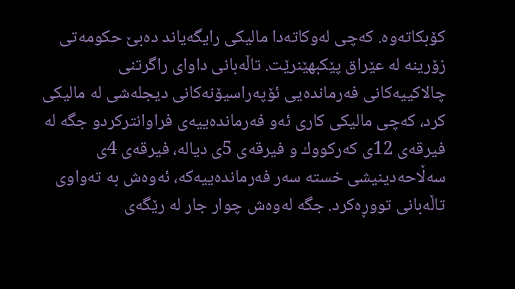كۆبكاتەوە. كەچی لەوكاتەدا مالیكی رایگەیاند دەبێ حكومەتی زۆرینە لە عێراق پێكبهێنرێت. تاڵەبانی داوای راگرتنی چالاكییەكانی فەرماندەیی ئۆپەراسیۆنەكانی دیجلەشی لە مالیكی كرد، كەچی مالیكی كاری ئەو فەرماندەییەی فراوانتركردو جگە لە فیرقەی 12ی كەركووك و فیرقەی 5ی دیالە، فیرقەی 4ی سەڵاحەدینیشی خستە سەر فەرماندەییەكە، ئەوەش بە تەواوی تاڵەبانی تووڕەكرد. جگە لەوەش چوار جار لە رێگەی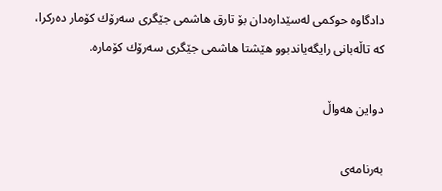دادگاوە حوكمی لەسێدارەدان بۆ تارق هاشمی جێگری سەرۆك كۆمار دەركرا، كە تاڵەبانی رایگەیاندبوو هێشتا هاشمی جێگری سەرۆك كۆمارە.

دواین هه‌واڵ

به‌رنامه‌ی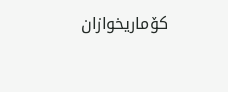کۆماریخوازان